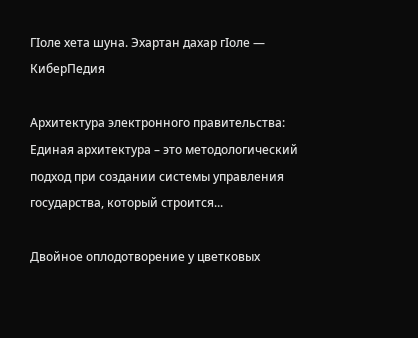ГIоле хета шуна. Эхартан дахар гIоле — КиберПедия

Архитектура электронного правительства: Единая архитектура – это методологический подход при создании системы управления государства, который строится...

Двойное оплодотворение у цветковых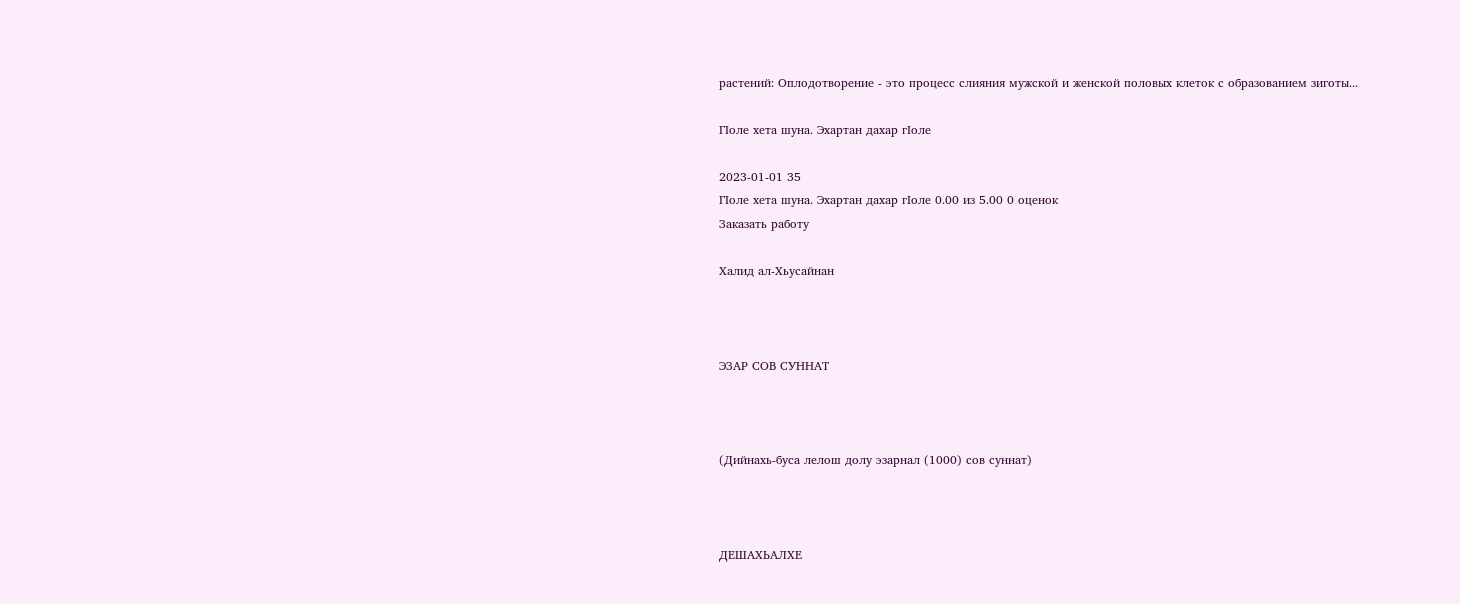растений: Оплодотворение - это процесс слияния мужской и женской половых клеток с образованием зиготы...

ГIоле хета шуна. Эхартан дахар гIоле

2023-01-01 35
ГIоле хета шуна. Эхартан дахар гIоле 0.00 из 5.00 0 оценок
Заказать работу

Халид ал-Хьусайнан



ЭЗАР СОВ СУННАТ



(Дийнахь-буса лелош долу эзарнал (1000) сов суннат)



ДЕШАХЬАЛХЕ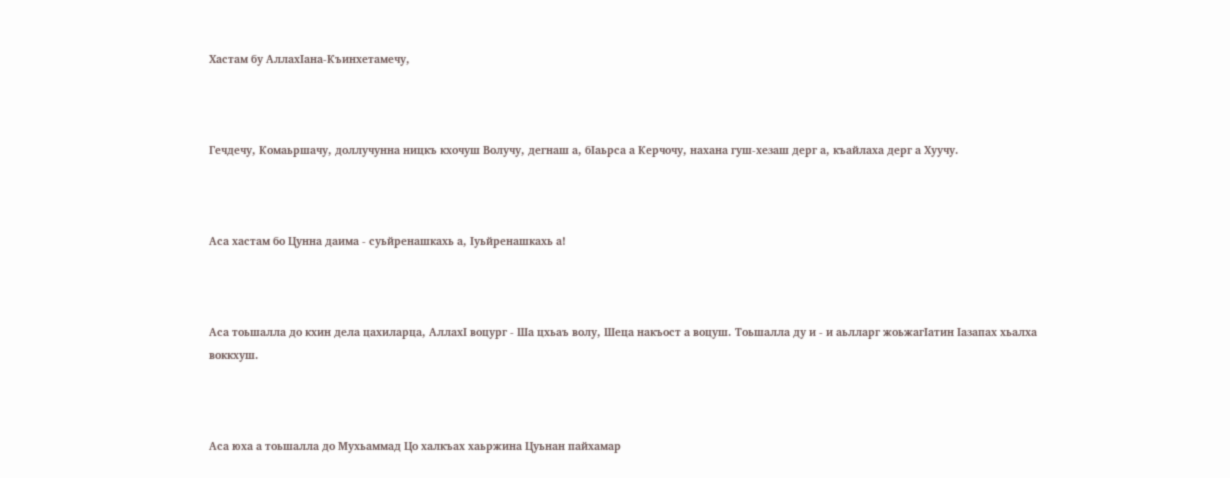Хастам бу АллахIана-Къинхетамечу,



Гечдечу, Комаьршачу, доллучунна ницкъ кхочуш Волучу, дегнаш а, бIаьрса а Керчочу, нахана гуш-хезаш дерг а, къайлаха дерг а Хуучу.



Аса хастам бо Цунна даима - суьйренашкахь а, Iуьйренашкахь а!



Аса тоьшалла до кхин дела цахиларца, АллахI воцург - Ша цхьаъ волу, Шеца накъост а воцуш. Тоьшалла ду и - и аьлларг жоьжагIатин Iазапах хьалха воккхуш.



Аса юха а тоьшалла до Мухьаммад Цо халкъах хаьржина Цуьнан пайхамар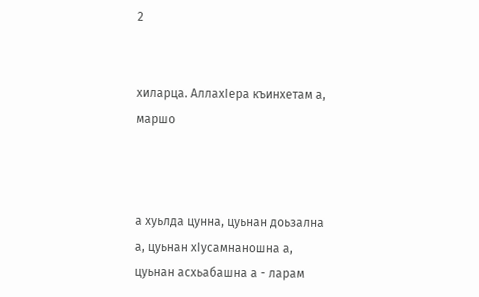2


хиларца. АллахIера къинхетам а, маршо



а хуьлда цунна, цуьнан доьзална а, цуьнан хIусамнаношна а, цуьнан асхьабашна а - ларам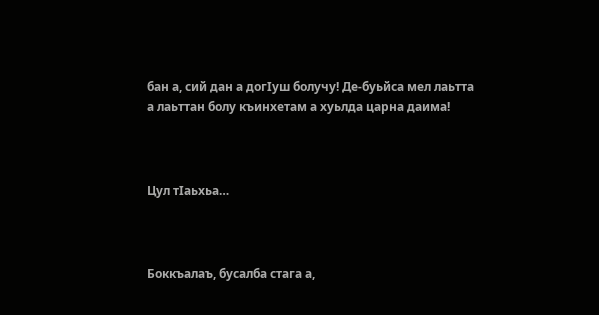бан а, сий дан а догIуш болучу! Де-буьйса мел лаьтта а лаьттан болу къинхетам а хуьлда царна даима!



Цул тIаьхьа…



Боккъалаъ, бусалба стага а,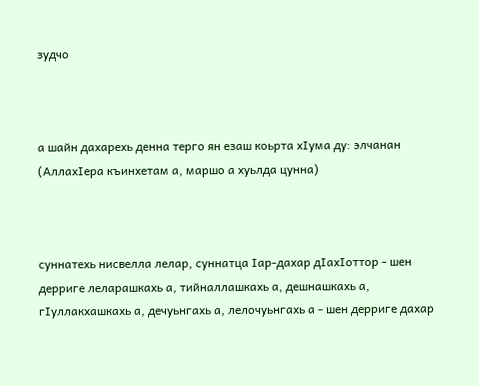зудчо



а шайн дахарехь денна терго ян езаш коьрта хIума ду: элчанан (АллахIера къинхетам а, маршо а хуьлда цунна)



суннатехь нисвелла лелар, суннатца Iар-дахар дIахIоттор - шен дерриге леларашкахь а, тийналлашкахь а, дешнашкахь а, гIуллакхашкахь а, дечуьнгахь а, лелочуьнгахь а - шен дерриге дахар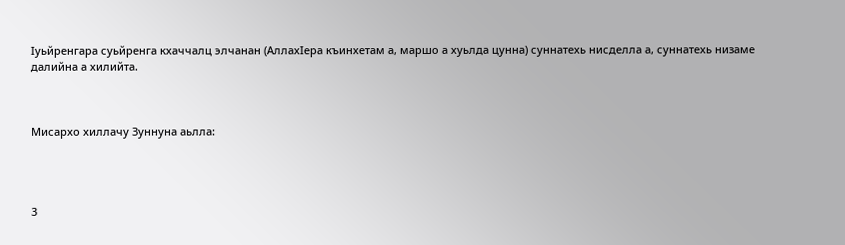Iуьйренгара суьйренга кхаччалц элчанан (АллахIера къинхетам а, маршо а хуьлда цунна) суннатехь нисделла а, суннатехь низаме далийна а хилийта.



Мисархо хиллачу Зуннуна аьлла:




3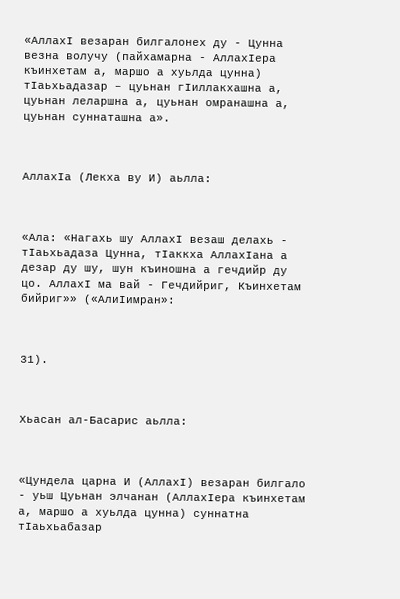«АллахI везаран билгалонех ду - Цунна везна волучу (пайхамарна - АллахIера къинхетам а, маршо а хуьлда цунна) тIаьхьадазар – цуьнан гIиллакхашна а, цуьнан леларшна а, цуьнан омранашна а, цуьнан суннаташна а».



АллахIа (Лекха ву И) аьлла:



«Ала: «Нагахь шу АллахI везаш делахь - тIаьхьадаза Цунна, тIаккха АллахIана а дезар ду шу, шун къиношна а гечдийр ду цо. АллахI ма вай - Гечдийриг, Къинхетам бийриг»» («АлиIимран»:



31).



Хьасан ал-Басарис аьлла:



«Цундела царна И (АллахI) везаран билгало - уьш Цуьнан элчанан (АллахIера къинхетам а, маршо а хуьлда цунна) суннатна тIаьхьабазар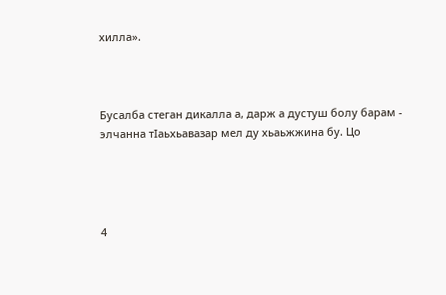хилла».



Бусалба стеган дикалла а, дарж а дустуш болу барам - элчанна тIаьхьавазар мел ду хьаьжжина бу. Цо




4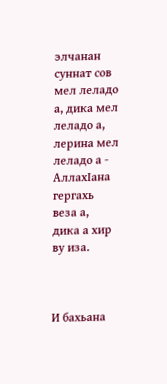элчанан суннат сов мел леладо а, дика мел леладо а, лерина мел леладо а - АллахIана гергахь веза а, дика а хир ву иза.



И бахьана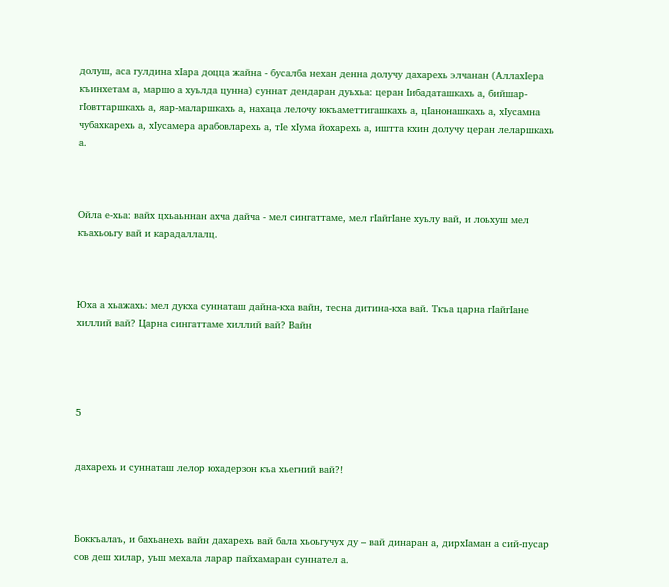долуш, аса гулдина хIара доцца жайна - бусалба нехан денна долучу дахарехь элчанан (АллахIера къинхетам а, маршо а хуьлда цунна) суннат дендаран дуьхьа: церан Iибадаташкахь а, бийшар-гIовттаршкахь а, яар-маларшкахь а, нахаца лелочу юкъаметтигашкахь а, цIанонашкахь а, хIусамна чубахкарехь а, хIусамера арабовларехь а, тIе хIума йохарехь а, иштта кхин долучу церан леларшкахь а.



Ойла е-хьа: вайх цхьаьннан ахча дайча - мел сингаттаме, мел гIайгIане хуьлу вай, и лоьхуш мел къахьоьгу вай и карадаллалц.



Юха а хьажахь: мел дукха суннаташ дайна-кха вайн, тесна дитина-кха вай. Ткъа царна гIайгIане хиллий вай? Царна сингаттаме хиллий вай? Вайн




5


дахарехь и суннаташ лелор юхадерзон къа хьегний вай?!



Боккъалаъ, и бахьанехь вайн дахарехь вай бала хьоьгучух ду – вай динаран а, дирхIаман а сий-пусар сов деш хилар, уьш мехала ларар пайхамаран суннател а.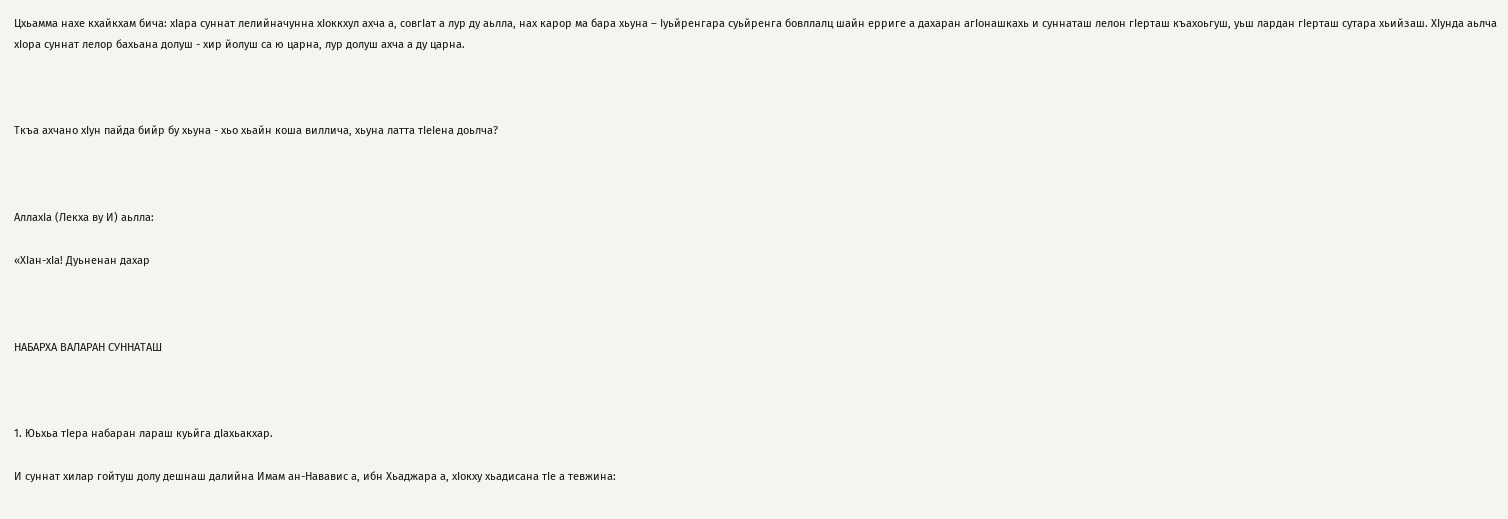Цхьамма нахе кхайкхам бича: хIара суннат лелийначунна хIоккхул ахча а, совгIат а лур ду аьлла, нах карор ма бара хьуна – Iуьйренгара суьйренга бовллалц шайн ерриге а дахаран агIонашкахь и суннаташ лелон гIерташ къахоьгуш, уьш лардан гIерташ сутара хьийзаш. ХIунда аьлча хIора суннат лелор бахьана долуш - хир йолуш са ю царна, лур долуш ахча а ду царна.



Ткъа ахчано хIун пайда бийр бу хьуна - хьо хьайн коша виллича, хьуна латта тIеIена доьлча?



АллахIа (Лекха ву И) аьлла:

«ХIан-хIа! Дуьненан дахар



НАБАРХА ВАЛАРАН СУННАТАШ



1. Юьхьа тIера набаран лараш куьйга дIахьакхар.

И суннат хилар гойтуш долу дешнаш далийна Имам ан-Нававис а, ибн Хьаджара а, хIокху хьадисана тIе а тевжина: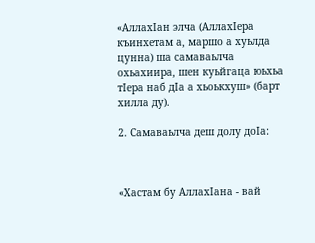«АллахIан элча (АллахIера къинхетам а, маршо а хуьлда цунна) ша самаваьлча охьахиира, шен куьйгаца юьхьа тIера наб дIа а хьоькхуш» (барт хилла ду).

2. Самаваьлча деш долу доIа:



«Хастам бу АллахIана - вай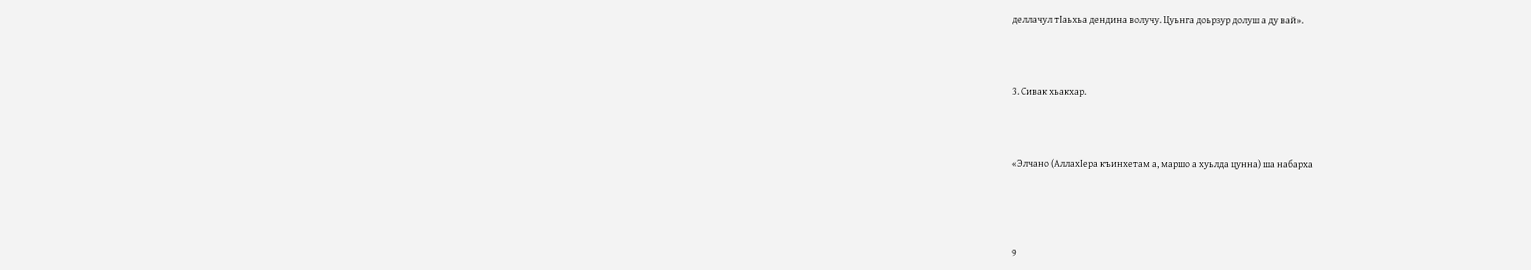деллачул тIаьхьа дендина волучу. Цуьнга доьрзур долуш а ду вай».



3. Сивак хьакхар.



«Элчано (АллахIера къинхетам а, маршо а хуьлда цунна) ша набарха




9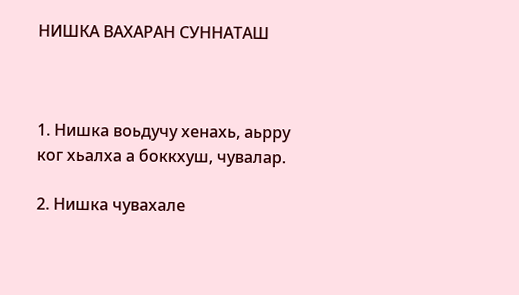НИШКА ВАХАРАН СУННАТАШ



1. Нишка воьдучу хенахь, аьрру ког хьалха а боккхуш, чувалар.

2. Нишка чувахале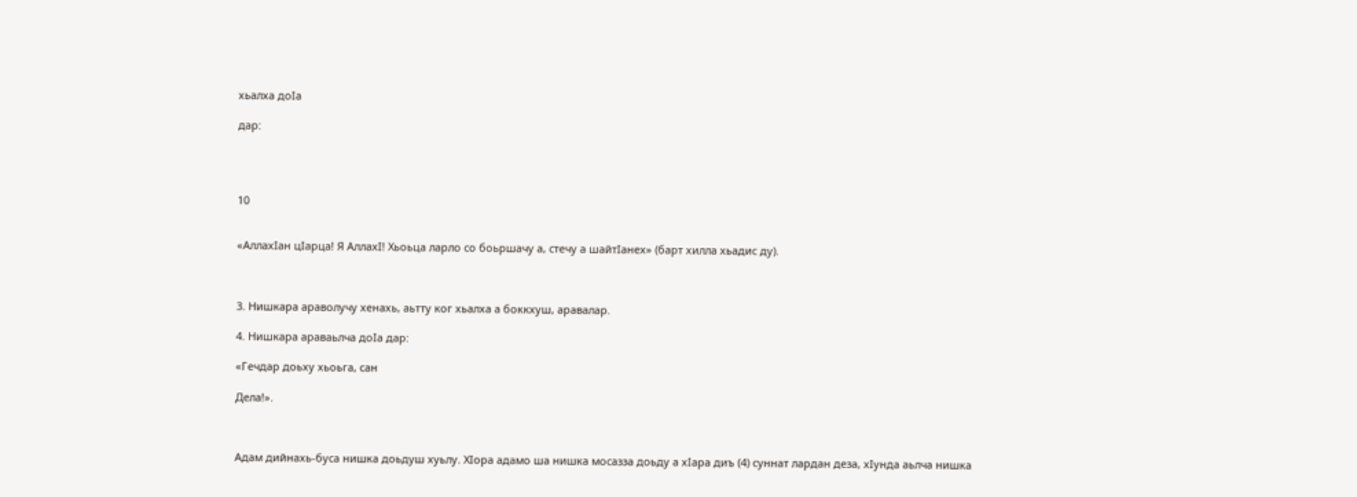хьалха доIа

дар:




10


«АллахIан цIарца! Я АллахI! Хьоьца ларло со боьршачу а, стечу а шайтIанех» (барт хилла хьадис ду).



3. Нишкара араволучу хенахь, аьтту ког хьалха а боккхуш, аравалар.

4. Нишкара араваьлча доIа дар:

«Гечдар доьху хьоьга, сан

Дела!».



Адам дийнахь-буса нишка доьдуш хуьлу. ХIора адамо ша нишка мосазза доьду а хIара диъ (4) суннат лардан деза, хIунда аьлча нишка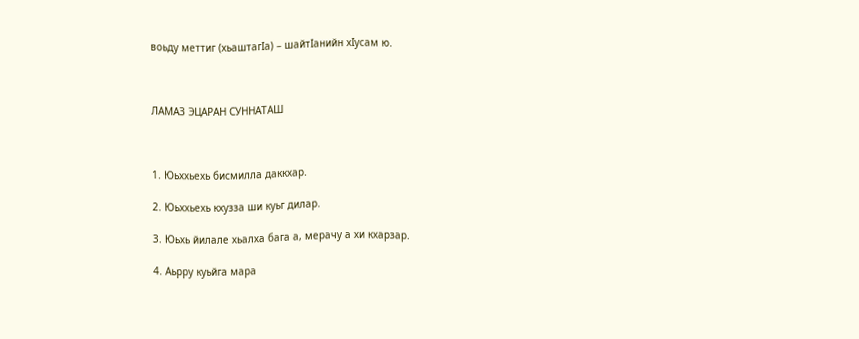воьду меттиг (хьаштагIа) – шайтIанийн хIусам ю.



ЛАМАЗ ЭЦАРАН СУННАТАШ



1. Юьххьехь бисмилла даккхар.

2. Юьххьехь кхузза ши куьг дилар.

3. Юьхь йилале хьалха бага а, мерачу а хи кхарзар.

4. Аьрру куьйга мара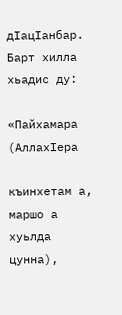дIацIанбар. Барт хилла хьадис ду:

«Пайхамара (АллахIера

къинхетам а, маршо а хуьлда цунна),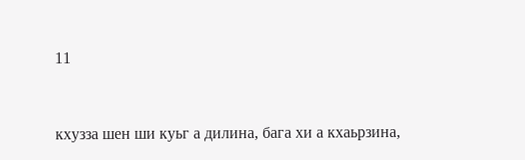11


кхузза шен ши куьг а дилина, бага хи а кхаьрзина,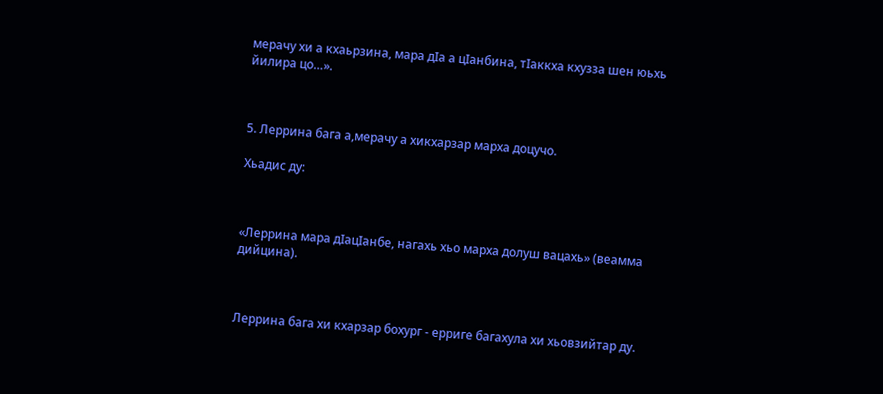мерачу хи а кхаьрзина, мара дIа а цIанбина, тIаккха кхузза шен юьхь йилира цо…».



5. Леррина бага а,мерачу а хикхарзар марха доцучо.

Хьадис ду:



«Леррина мара дIацIанбе, нагахь хьо марха долуш вацахь» (веамма дийцина).



Леррина бага хи кхарзар бохург - ерриге багахула хи хьовзийтар ду.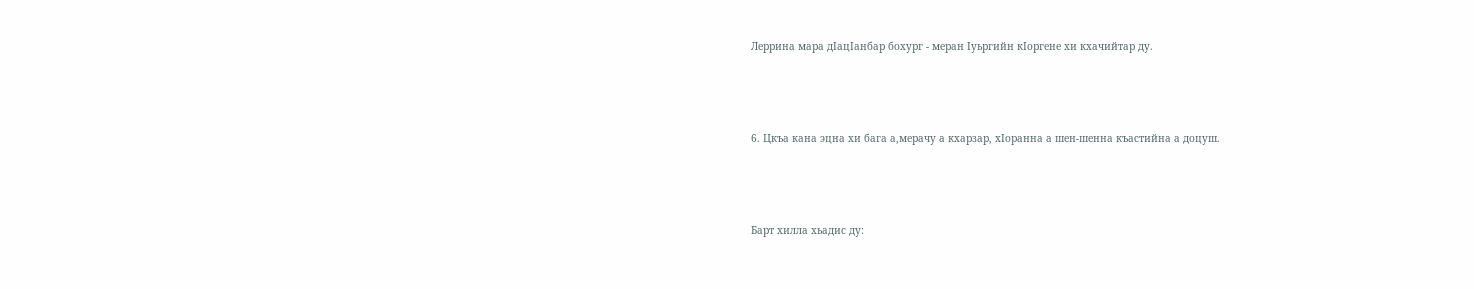Леррина мара дIацIанбар бохург - меран Iуьргийн кIоргене хи кхачийтар ду.



6. Цкъа кана эцна хи бага а,мерачу а кхарзар, хIоранна а шен-шенна къастийна а доцуш.



Барт хилла хьадис ду: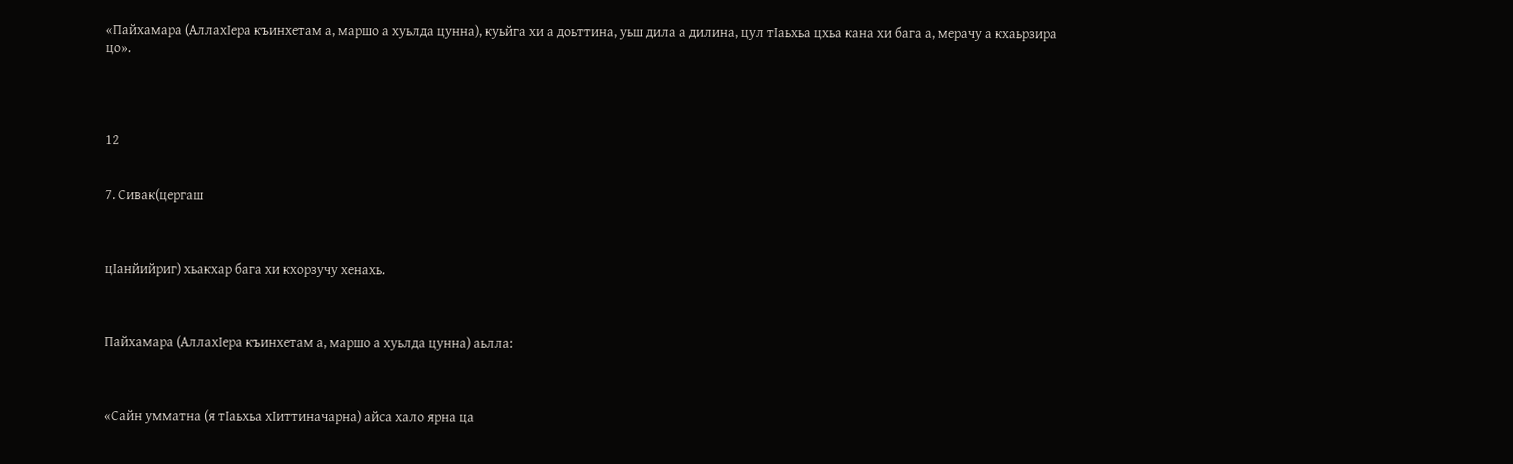«Пайхамара (АллахIера къинхетам а, маршо а хуьлда цунна), куьйга хи а доьттина, уьш дила а дилина, цул тIаьхьа цхьа кана хи бага а, мерачу а кхаьрзира цо».




12


7. Сивак(цергаш



цIанйийриг) хьакхар бага хи кхорзучу хенахь.



Пайхамара (АллахIера къинхетам а, маршо а хуьлда цунна) аьлла:



«Сайн умматна (я тIаьхьа хIиттиначарна) айса хало ярна ца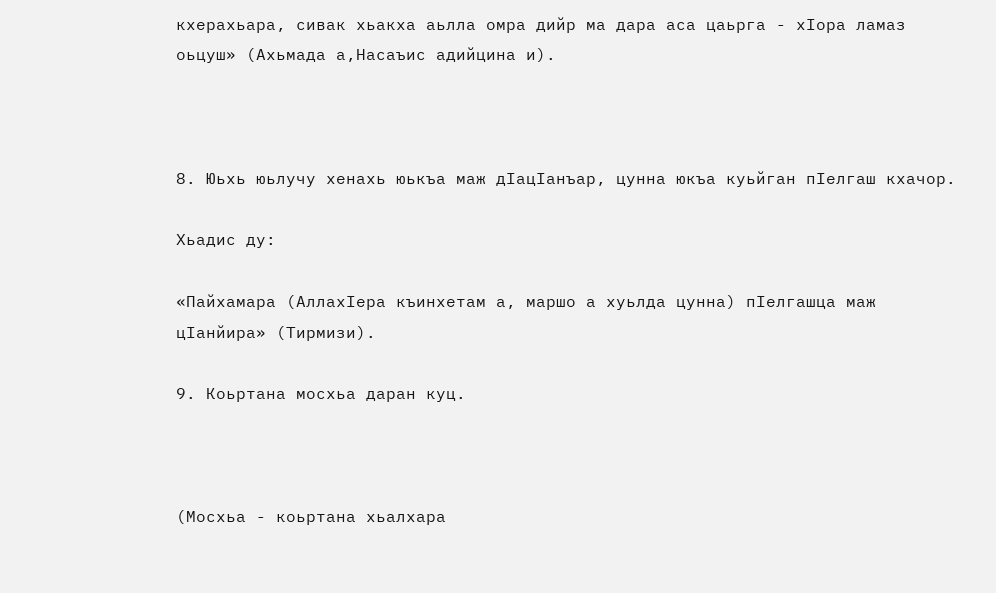кхерахьара, сивак хьакха аьлла омра дийр ма дара аса цаьрга - хIора ламаз оьцуш» (Ахьмада а,Насаъис адийцина и).



8. Юьхь юьлучу хенахь юькъа маж дIацIанъар, цунна юкъа куьйган пIелгаш кхачор.

Хьадис ду:

«Пайхамара (АллахIера къинхетам а, маршо а хуьлда цунна) пIелгашца маж цIанйира» (Тирмизи).

9. Коьртана мосхьа даран куц.



(Мосхьа - коьртана хьалхара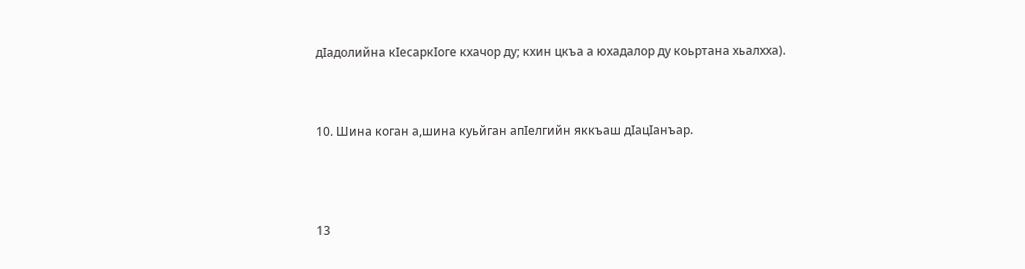дIадолийна кIесаркIоге кхачор ду; кхин цкъа а юхадалор ду коьртана хьалхха).



10. Шина коган а,шина куьйган апIелгийн яккъаш дIацIанъар.




13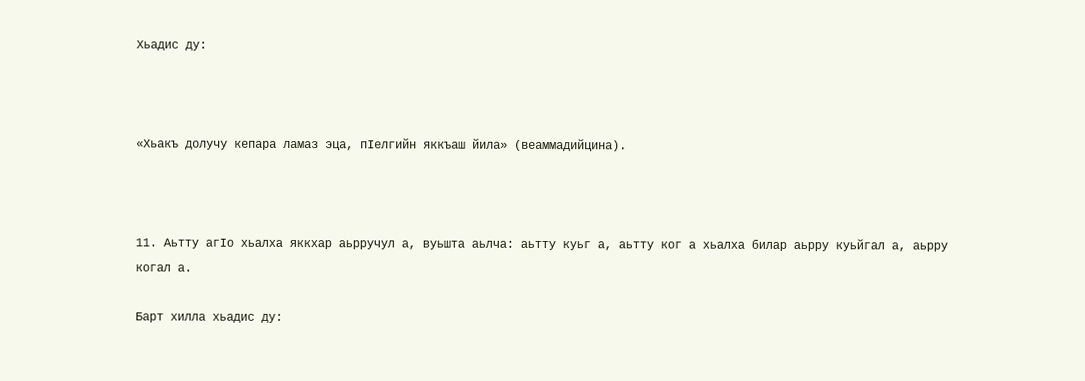Хьадис ду:



«Хьакъ долучу кепара ламаз эца, пIелгийн яккъаш йила» (веаммадийцина).



11. Аьтту агIо хьалха яккхар аьрручул а, вуьшта аьлча: аьтту куьг а, аьтту ког а хьалха билар аьрру куьйгал а, аьрру когал а.

Барт хилла хьадис ду: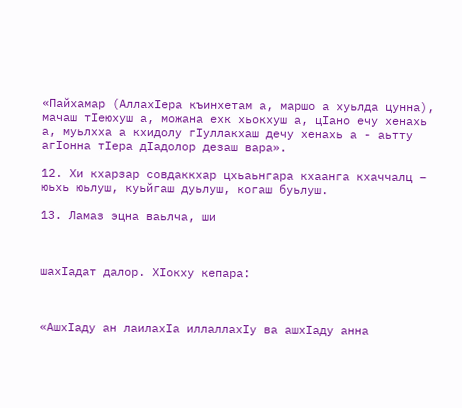«Пайхамар (АллахIера къинхетам а, маршо а хуьлда цунна), мачаш тIеюхуш а, можана ехк хьокхуш а, цIано ечу хенахь а, муьлхха а кхидолу гIуллакхаш дечу хенахь а - аьтту агIонна тIера дIадолор дезаш вара».

12. Хи кхарзар совдаккхар цхьаьнгара кхаанга кхаччалц – юьхь юьлуш, куьйгаш дуьлуш, когаш буьлуш.

13. Ламаз эцна ваьлча, ши



шахIадат далор. ХIокху кепара:



«АшхIаду ан лаилахIа иллаллахIу ва ашхIаду анна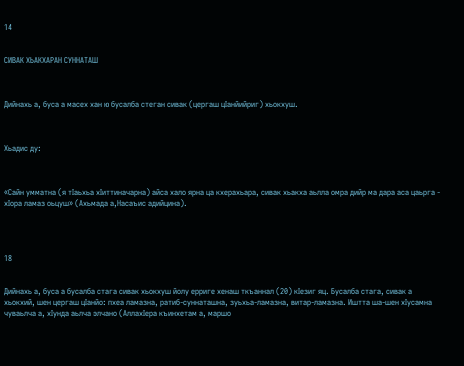14


СИВАК ХЬАКХАРАН СУННАТАШ



Дийнахь а, буса а масех хан ю бусалба стеган сивак (цергаш цIанйийриг) хьокхуш.



Хьадис ду:



«Сайн умматна (я тIаьхьа хIиттиначарна) айса хало ярна ца кхерахьара, сивак хьакха аьлла омра дийр ма дара аса цаьрга - хIора ламаз оьцуш» (Ахьмада а,Насаъис адийцина).




18


Дийнахь а, буса а бусалба стага сивак хьокхуш йолу ерриге хенаш ткъаннал (20) кIезиг яц. Бусалба стага, сивак а хьокхий, шен цергаш цIанйо: пхеа ламазна, ратиб-суннаташна, зуьхьа-ламазна, витар-ламазна. Иштта ша-шен хIусамна чуваьлча а, хIунда аьлча элчано (АллахIера къинхетам а, маршо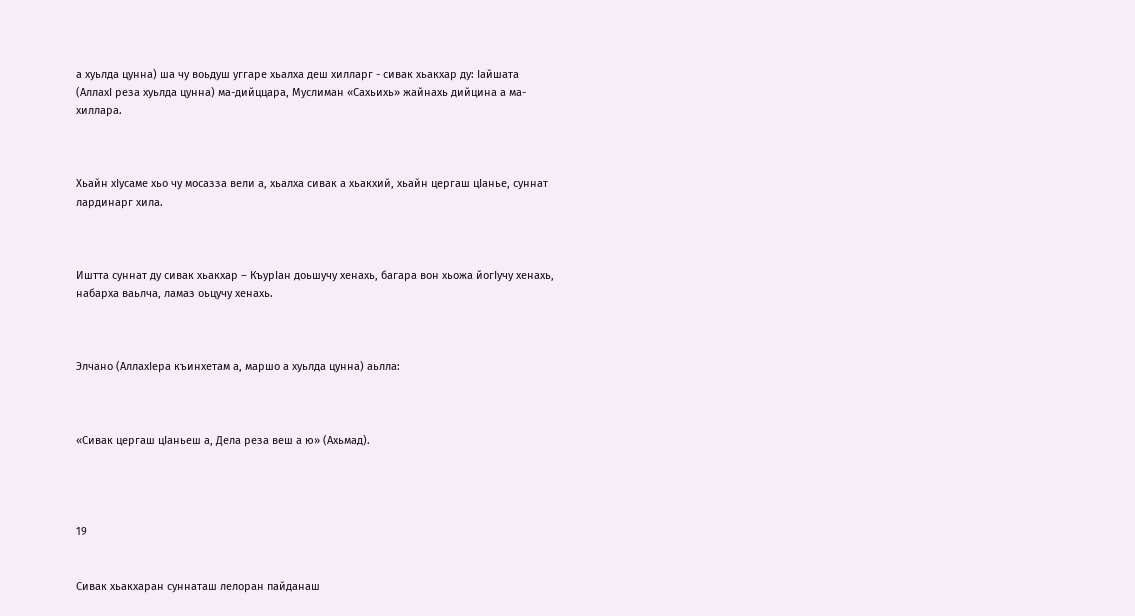а хуьлда цунна) ша чу воьдуш уггаре хьалха деш хилларг - сивак хьакхар ду: Iайшата (АллахI реза хуьлда цунна) ма-дийццара, Муслиман «Сахьихь» жайнахь дийцина а ма-хиллара.



Хьайн хIусаме хьо чу мосазза вели а, хьалха сивак а хьакхий, хьайн цергаш цIанье, суннат лардинарг хила.



Иштта суннат ду сивак хьакхар – КъурIан доьшучу хенахь, багара вон хьожа йогIучу хенахь, набарха ваьлча, ламаз оьцучу хенахь.



Элчано (АллахIера къинхетам а, маршо а хуьлда цунна) аьлла:



«Сивак цергаш цIаньеш а, Дела реза веш а ю» (Ахьмад).




19


Сивак хьакхаран суннаташ лелоран пайданаш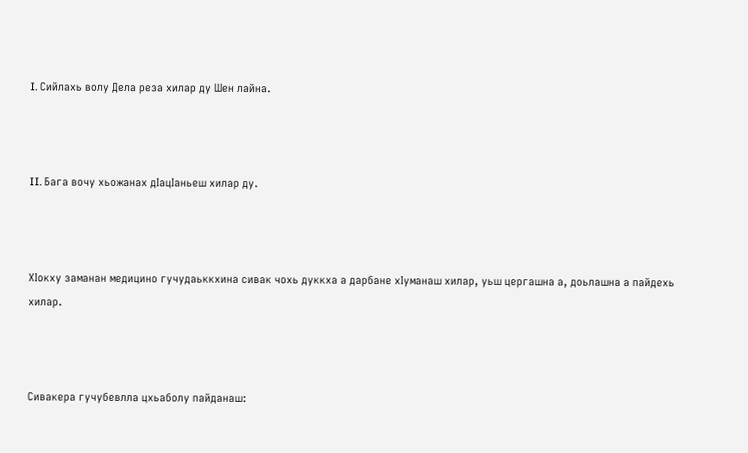I. Сийлахь волу Дела реза хилар ду Шен лайна.



II. Бага вочу хьожанах дIацIаньеш хилар ду.



ХIокху заманан медицино гучудаьккхина сивак чохь дуккха а дарбане хIуманаш хилар, уьш цергашна а, доьлашна а пайдехь хилар.



Сивакера гучубевлла цхьаболу пайданаш: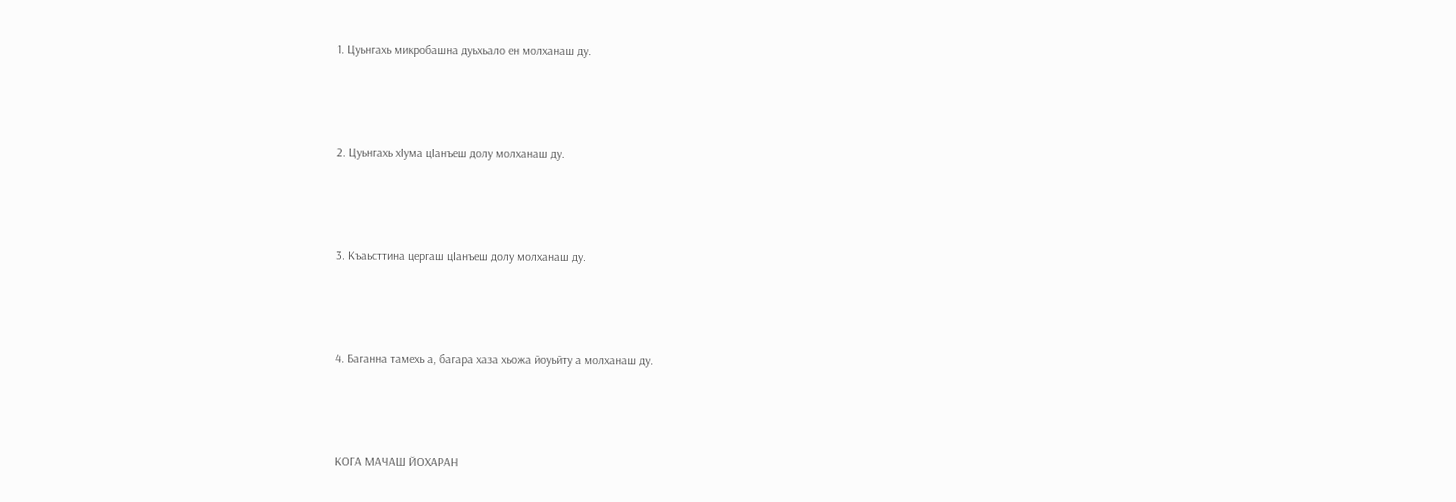1. Цуьнгахь микробашна дуьхьало ен молханаш ду.



2. Цуьнгахь хIума цIанъеш долу молханаш ду.



3. Къаьсттина цергаш цIанъеш долу молханаш ду.



4. Баганна тамехь а, багара хаза хьожа йоуьйту а молханаш ду.



КОГА МАЧАШ ЙОХАРАН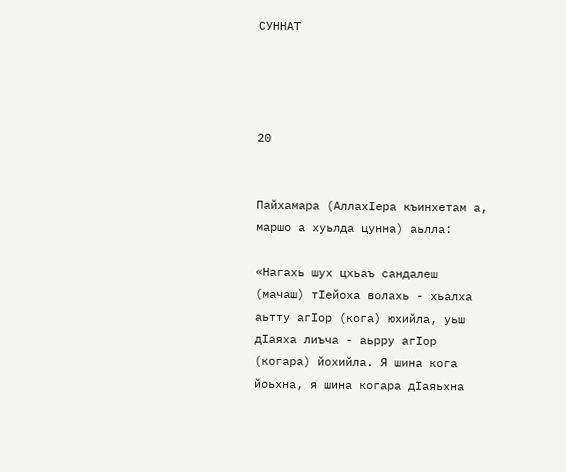СУННАТ




20


Пайхамара (АллахIера къинхетам а, маршо а хуьлда цунна) аьлла:

«Нагахь шух цхьаъ сандалеш (мачаш) тIейоха волахь - хьалха аьтту агIор (кога) юхийла, уьш дIаяха лиъча - аьрру агIор (когара) йохийла. Я шина кога йоьхна, я шина когара дIаяьхна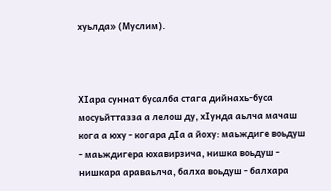хуьлда» (Муслим).



ХIара суннат бусалба стага дийнахь-буса мосуьйттазза а лелош ду, хIунда аьлча мачаш кога а юху - когара дIа а йоху: маьждиге воьдуш - маьждигера юхавирзича, нишка воьдуш - нишкара араваьлча, балха воьдуш - балхара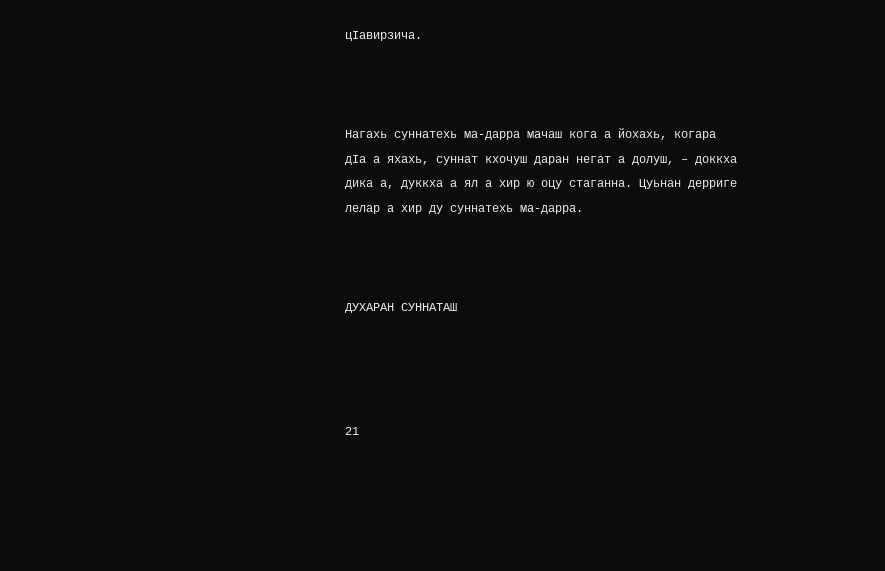цIавирзича.



Нагахь суннатехь ма-дарра мачаш кога а йохахь, когара дIа а яхахь, суннат кхочуш даран негат а долуш, – доккха дика а, дуккха а ял а хир ю оцу стаганна. Цуьнан дерриге лелар а хир ду суннатехь ма-дарра.



ДУХАРАН СУННАТАШ




21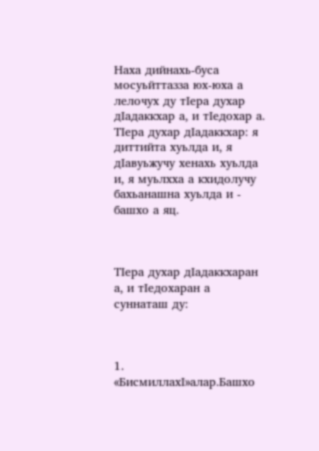Наха дийнахь-буса мосуьйттазза юх-юха а лелочух ду тIера духар дIадаккхар а, и тIедохар а. ТIера духар дIадаккхар: я диттийта хуьлда и, я дIавуьжучу хенахь хуьлда и, я муьлхха а кхидолучу бахьанашна хуьлда и - башхо а яц.



ТIера духар дIадаккхаран а, и тIедохаран а суннаташ ду:



1. «БисмиллахI»алар.Башхо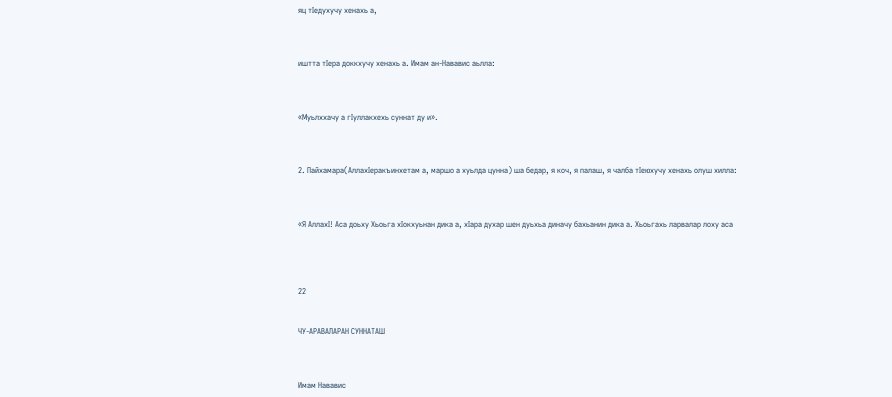яц тIедухучу хенахь а,



иштта тIера доккхучу хенахь а. Имам ан-Нававис аьлла:



«Муьлххачу а гIуллакхехь суннат ду и».



2. Пайхамара(АллахIеракъинхетам а, маршо а хуьлда цунна) ша бедар, я коч, я палаш, я чалба тIеюхучу хенахь олуш хилла:



«Я АллахI! Аса доьху Хьоьга хIокхуьнан дика а, хIара духар шен дуьхьа диначу бахьанин дика а. Хьоьгахь ларвалар лоху аса




22


ЧУ-АРАВАЛАРАН СУННАТАШ



Имам Нававис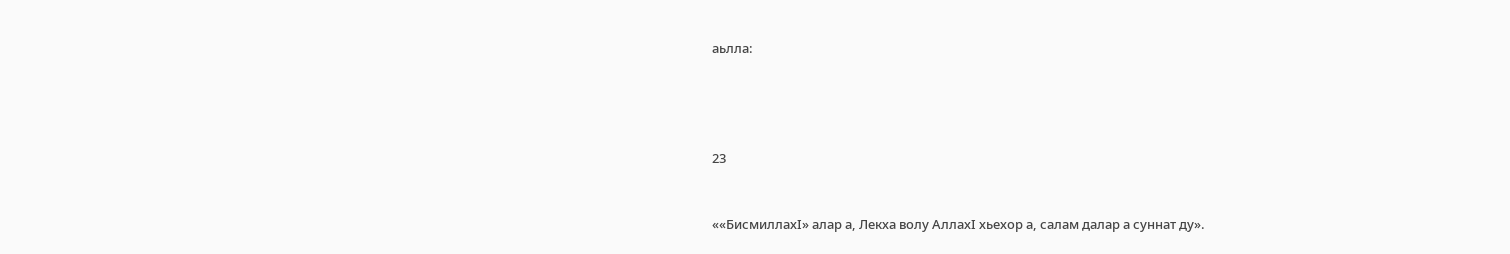аьлла:




23


««БисмиллахI» алар а, Лекха волу АллахI хьехор а, салам далар а суннат ду».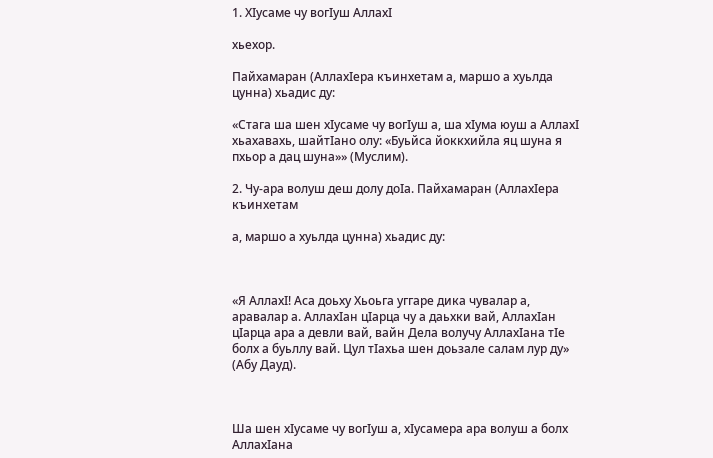1. ХIусаме чу вогIуш АллахI

хьехор.

Пайхамаран (АллахIера къинхетам а, маршо а хуьлда цунна) хьадис ду:

«Стага ша шен хIусаме чу вогIуш а, ша хIума юуш а АллахI хьахавахь, шайтIано олу: «Буьйса йоккхийла яц шуна я пхьор а дац шуна»» (Муслим).

2. Чу-ара волуш деш долу доIа. Пайхамаран (АллахIера къинхетам

а, маршо а хуьлда цунна) хьадис ду:



«Я АллахI! Аса доьху Хьоьга уггаре дика чувалар а, аравалар а. АллахIан цIарца чу а даьхки вай, АллахIан цIарца ара а девли вай, вайн Дела волучу АллахIана тIе болх а буьллу вай. Цул тIахьа шен доьзале салам лур ду» (Абу Дауд).



Ша шен хIусаме чу вогIуш а, хIусамера ара волуш а болх АллахIана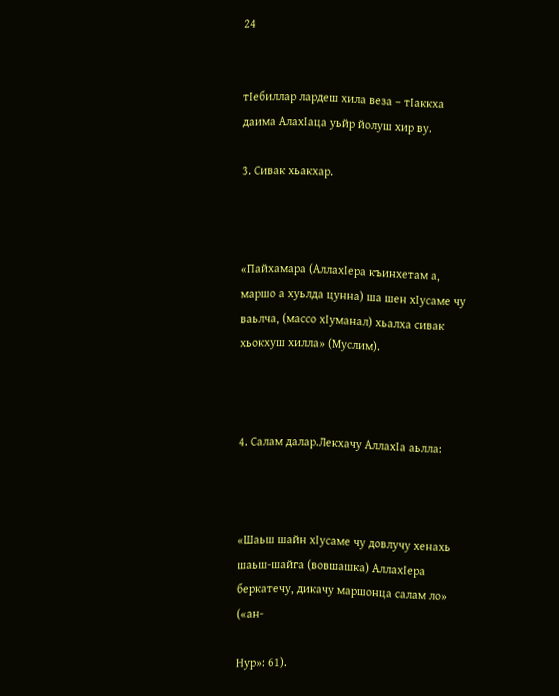24


тIебиллар лардеш хила веза – тIаккха даима АлахIаца уьйр йолуш хир ву.

3. Сивак хьакхар.



«Пайхамара (АллахIера къинхетам а, маршо а хуьлда цунна) ша шен хIусаме чу ваьлча, (массо хIуманал) хьалха сивак хьокхуш хилла» (Муслим).



4. Салам далар.Лекхачу АллахIа аьлла:



«Шаьш шайн хIусаме чу довлучу хенахь шаьш-шайга (вовшашка) АллахIера беркатечу, дикачу маршонца салам ло» («ан-

Нур»: 61).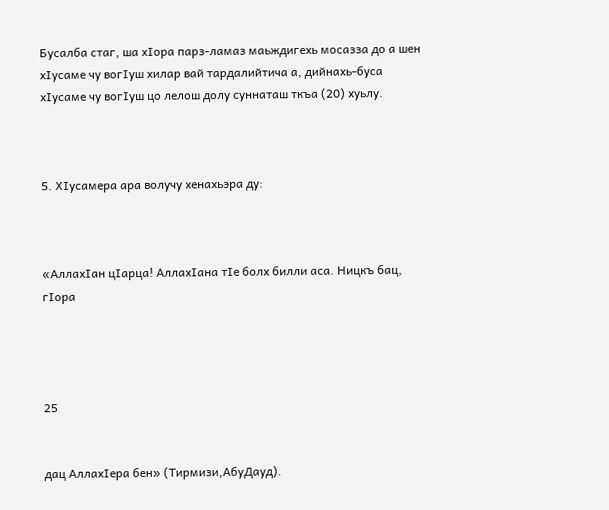Бусалба стаг, ша хIора парз-ламаз маьждигехь мосазза до а шен хIусаме чу вогIуш хилар вай тардалийтича а, дийнахь-буса хIусаме чу вогIуш цо лелош долу суннаташ ткъа (20) хуьлу.



5. ХIусамера ара волучу хенахьэра ду:



«АллахIан цIарца! АллахIана тIе болх билли аса. Ницкъ бац, гIора




25


дац АллахIера бен» (Тирмизи,АбуДауд).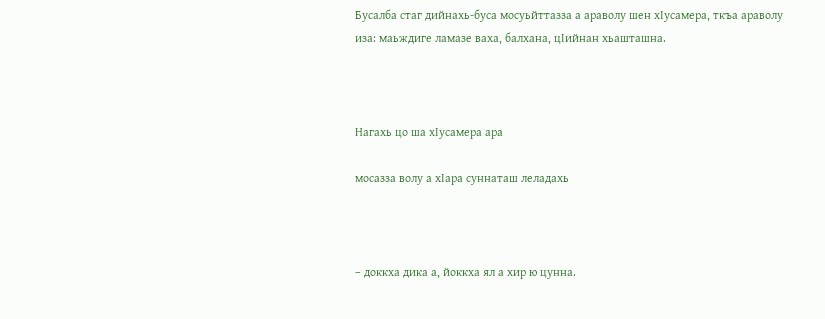Бусалба стаг дийнахь-буса мосуьйттазза а араволу шен хIусамера, ткъа араволу иза: маьждиге ламазе ваха, балхана, цIийнан хьашташна.



Нагахь цо ша хIусамера ара

мосазза волу а хIара суннаташ леладахь



– доккха дика а, йоккха ял а хир ю цунна.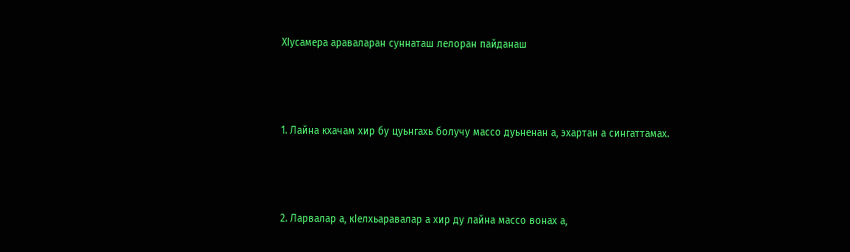ХIусамера араваларан суннаташ лелоран пайданаш



1. Лайна кхачам хир бу цуьнгахь болучу массо дуьненан а, эхартан а сингаттамах.



2. Ларвалар а, кIелхьаравалар а хир ду лайна массо вонах а,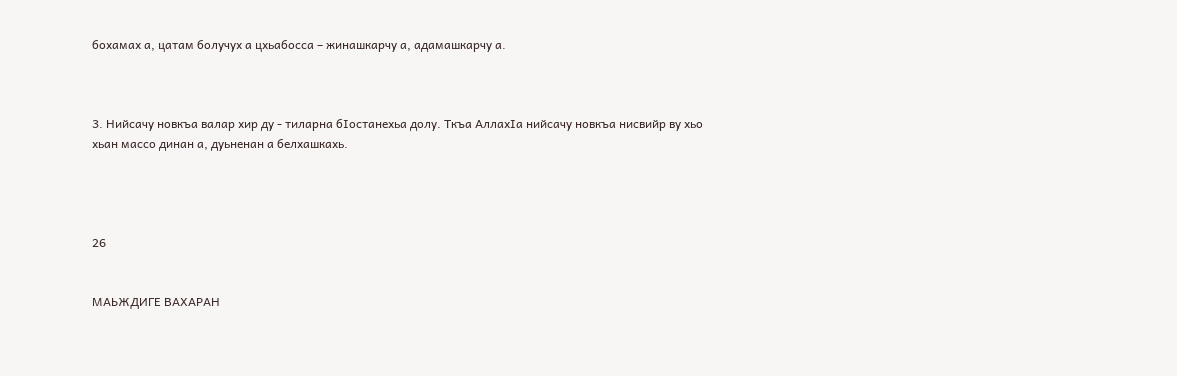бохамах а, цатам болучух а цхьабосса – жинашкарчу а, адамашкарчу а.



3. Нийсачу новкъа валар хир ду - тиларна бIостанехьа долу. Ткъа АллахIа нийсачу новкъа нисвийр ву хьо хьан массо динан а, дуьненан а белхашкахь.




26


МАЬЖДИГЕ ВАХАРАН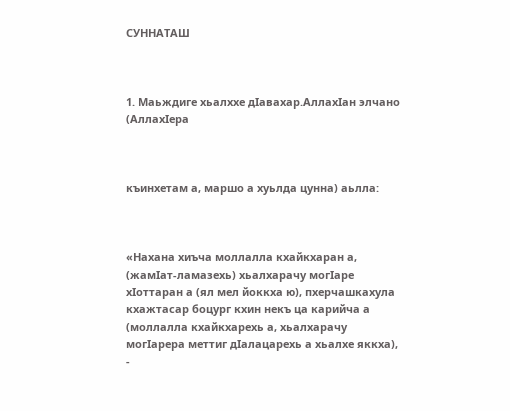СУННАТАШ



1. Маьждиге хьалххе дIавахар.АллахIан элчано (АллахIера



къинхетам а, маршо а хуьлда цунна) аьлла:



«Нахана хиъча моллалла кхайкхаран а, (жамIат-ламазехь) хьалхарачу могIаре хIоттаран а (ял мел йоккха ю), пхерчашкахула кхажтасар боцург кхин некъ ца карийча а (моллалла кхайкхарехь а, хьалхарачу могIарера меттиг дIалацарехь а хьалхе яккха), -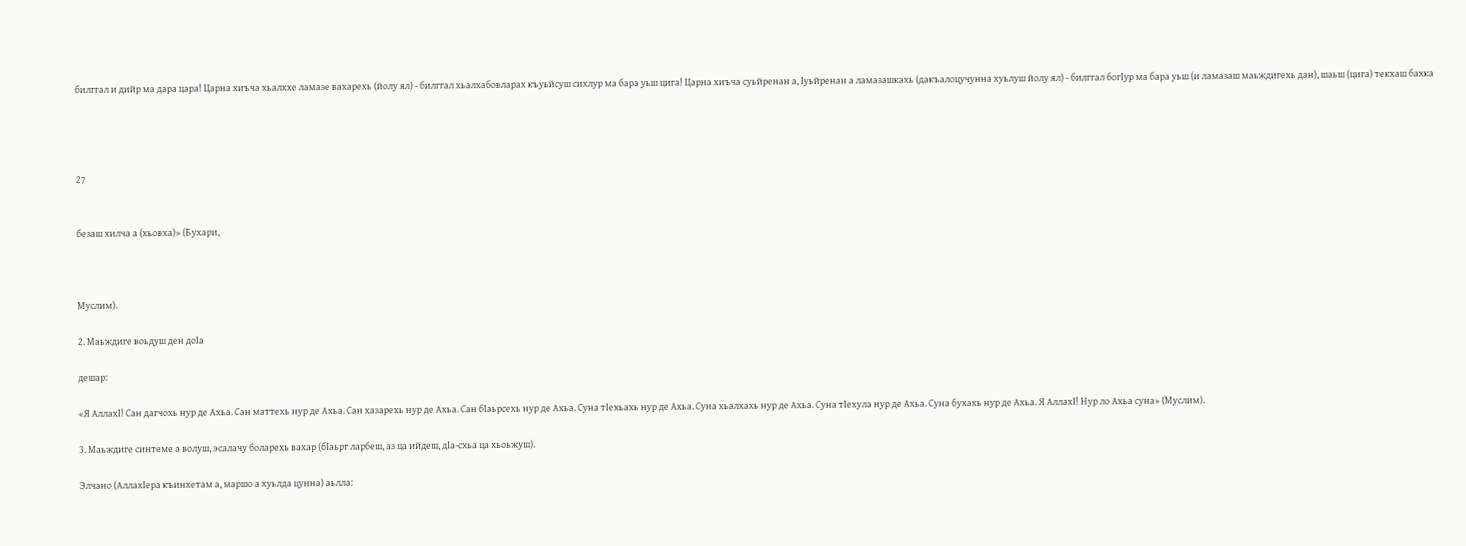билггал и дийр ма дара цара! Царна хиъча хьалххе ламазе вахарехь (йолу ял) - билггал хьалхабовларах къуьйсуш сихлур ма бара уьш цига! Царна хиъча суьйренан а, Iуьйренан а ламазашкахь (дакъалоцучунна хуьлуш йолу ял) - билггал богIур ма бара уьш (и ламазаш маьждигехь дан), шаьш (цига) текхаш бахка




27


безаш хилча а (хьовха)» (Бухари,



Муслим).

2. Маьждиге воьдуш ден доIа

дешар:

«Я АллахI! Сан дагчохь нур де Ахьа. Сан маттехь нур де Ахьа. Сан хазарехь нур де Ахьа. Сан бIаьрсехь нур де Ахьа. Суна тIехьахь нур де Ахьа. Суна хьалхахь нур де Ахьа. Суна тIехула нур де Ахьа. Суна бухахь нур де Ахьа. Я АллахI! Нур ло Ахьа суна» (Муслим).

3. Маьждиге синтеме а волуш, эсалачу боларехь вахар (бIаьрг ларбеш, аз ца ийдеш, дIа-схьа ца хьоьжуш).

Элчано (АллахIера къинхетам а, маршо а хуьлда цунна) аьлла: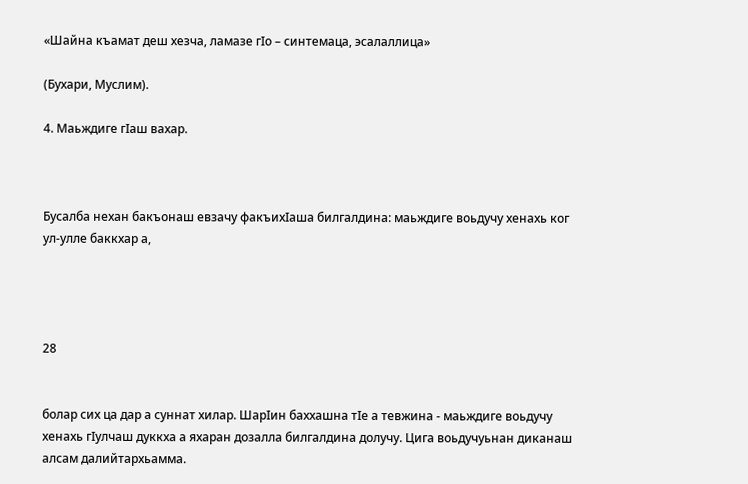«Шайна къамат деш хезча, ламазе гIо – синтемаца, эсалаллица»

(Бухари, Муслим).

4. Маьждиге гIаш вахар.



Бусалба нехан бакъонаш евзачу факъихIаша билгалдина: маьждиге воьдучу хенахь ког ул-улле баккхар а,




28


болар сих ца дар а суннат хилар. ШарIин баххашна тIе а тевжина - маьждиге воьдучу хенахь гIулчаш дуккха а яхаран дозалла билгалдина долучу. Цига воьдучуьнан диканаш алсам далийтархьамма.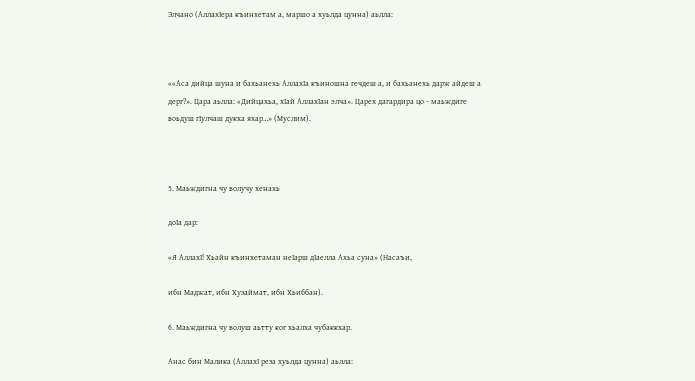Элчано (АллахIера къинхетам а, маршо а хуьлда цунна) аьлла:



««Аса дийца шуна и бахьанехь АллахIа къиношна гечдеш а, и бахьанехь дарж айдеш а дерг?». Цара аьлла: «Дийцахьа, хIай АллахIан элча». Царех дагардира цо - маьждиге воьдуш гIулчаш дукха яхар…» (Муслим).



5. Маьждигна чу волучу хенахь

доIа дар:

«Я АллахI! Хьайн къинхетаман неIарш дIаелла Ахьа суна» (Насаъи,

ибн Маджат, ибн Хузаймат, ибн Хьиббан).

6. Маьждигна чу волуш аьтту ког хьалха чубаккхар.

Анас бин Малика (АллахI реза хуьлда цунна) аьлла: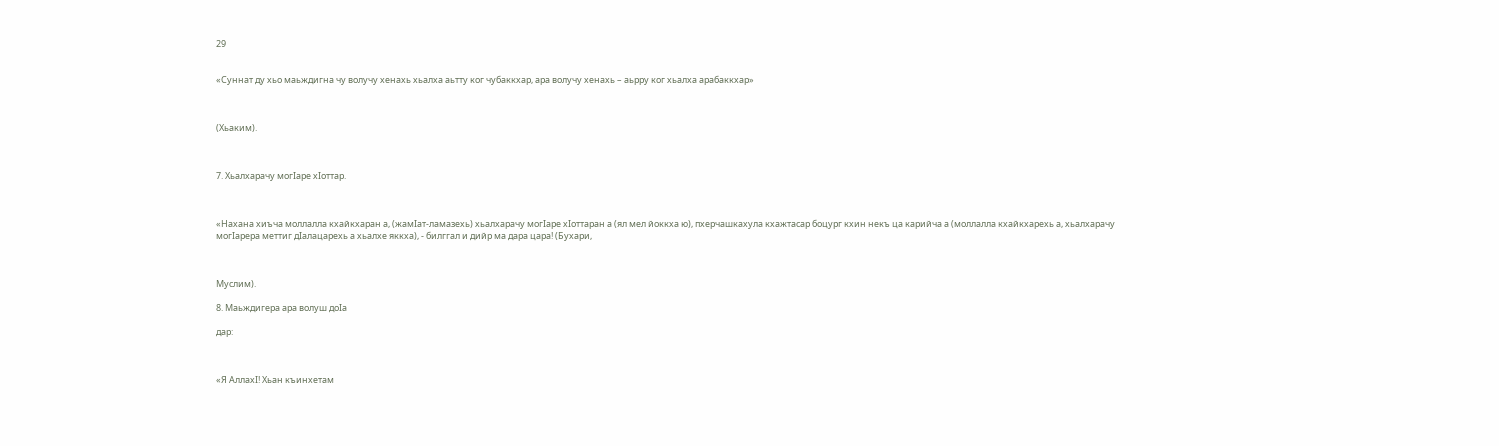29


«Суннат ду хьо маьждигна чу волучу хенахь хьалха аьтту ког чубаккхар, ара волучу хенахь – аьрру ког хьалха арабаккхар»



(Хьаким).



7. Хьалхарачу могIаре хIоттар.



«Нахана хиъча моллалла кхайкхаран а, (жамIат-ламазехь) хьалхарачу могIаре хIоттаран а (ял мел йоккха ю), пхерчашкахула кхажтасар боцург кхин некъ ца карийча а (моллалла кхайкхарехь а, хьалхарачу могIарера меттиг дIалацарехь а хьалхе яккха), - билггал и дийр ма дара цара! (Бухари,



Муслим).

8. Маьждигера ара волуш доIа

дар:



«Я АллахI! Хьан къинхетам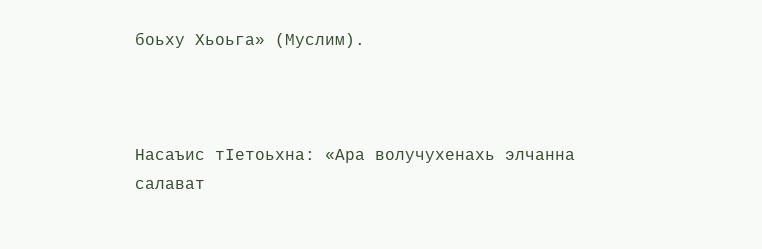боьху Хьоьга» (Муслим).



Насаъис тIетоьхна: «Ара волучухенахь элчанна салават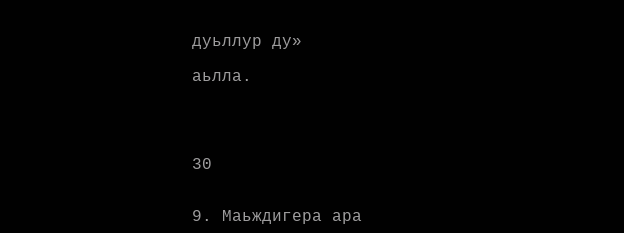дуьллур ду»

аьлла.




30


9. Маьждигера ара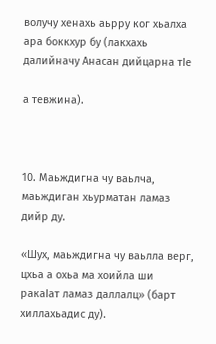волучу хенахь аьрру ког хьалха ара боккхур бу (лакхахь далийначу Анасан дийцарна тIе

а тевжина).



10. Маьждигна чу ваьлча, маьждиган хьурматан ламаз дийр ду.

«Шух, маьждигна чу ваьлла верг, цхьа а охьа ма хоийла ши ракаIат ламаз даллалц» (барт хиллахьадис ду).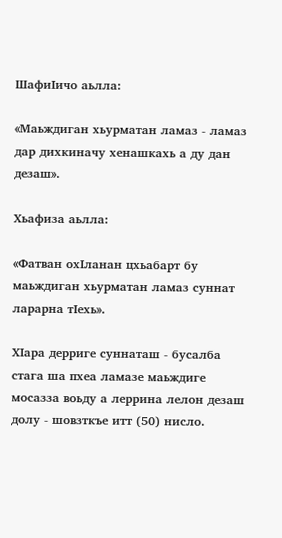ШафиIичо аьлла:

«Маьждиган хьурматан ламаз - ламаз дар дихкиначу хенашкахь а ду дан дезаш».

Хьафиза аьлла:

«Фатван охIланан цхьабарт бу маьждиган хьурматан ламаз суннат ларарна тIехь».

ХIара дерриге суннаташ - бусалба стага ша пхеа ламазе маьждиге мосазза воьду а леррина лелон дезаш долу - шовзткъе итт (50) нисло.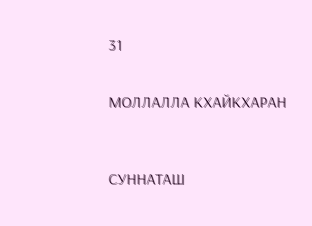31


МОЛЛАЛЛА КХАЙКХАРАН



СУННАТАШ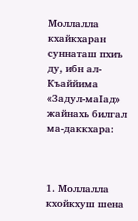Моллалла кхайкхаран суннаташ пхиъ ду, ибн ал-Къаййима «Задул-маIад» жайнахь билгал ма-даккхара:



1. Моллалла кхойкхуш шена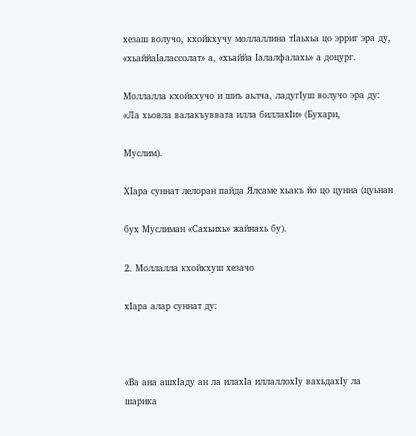хезаш волучо, кхойкхучу моллаллина тIаьхьа цо эрриг эра ду, «хьаййаIалассолат» а, «хьаййа Iалалфалахь» а доцург.

Моллалла кхойкхучо и шиъ аьлча, ладугIуш волучо эра ду: «Ла хьовла валакъуввата илла биллахIи» (Бухари,

Муслим).

ХIара суннат лелоран пайда Ялсаме хьакъ йо цо цунна (цуьнан

бух Муслиман «Сахьихь» жайнахь бу).

2. Моллалла кхойкхуш хезачо

хIара алар суннат ду:



«Ва ана ашхIаду ан ла илахIа иллаллохIу вахьдахIу ла шарика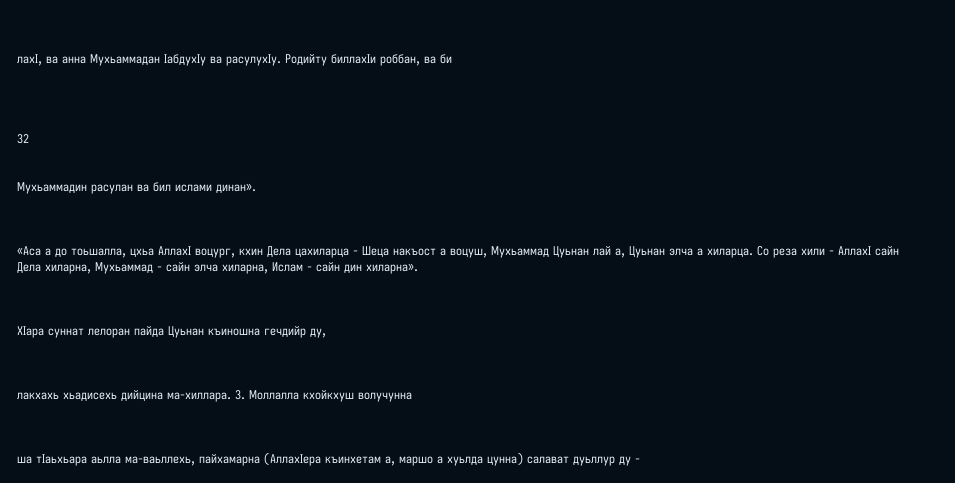лахI, ва анна Мухьаммадан IабдухIу ва расулухIу. Родийту биллахIи роббан, ва би




32


Мухьаммадин расулан ва бил ислами динан».



«Аса а до тоьшалла, цхьа АллахI воцург, кхин Дела цахиларца - Шеца накъост а воцуш, Мухьаммад Цуьнан лай а, Цуьнан элча а хиларца. Со реза хили - АллахI сайн Дела хиларна, Мухьаммад - сайн элча хиларна, Ислам - сайн дин хиларна».



ХIара суннат лелоран пайда Цуьнан къиношна гечдийр ду,



лакхахь хьадисехь дийцина ма-хиллара. 3. Моллалла кхойкхуш волучунна



ша тIаьхьара аьлла ма-ваьллехь, пайхамарна (АллахIера къинхетам а, маршо а хуьлда цунна) салават дуьллур ду -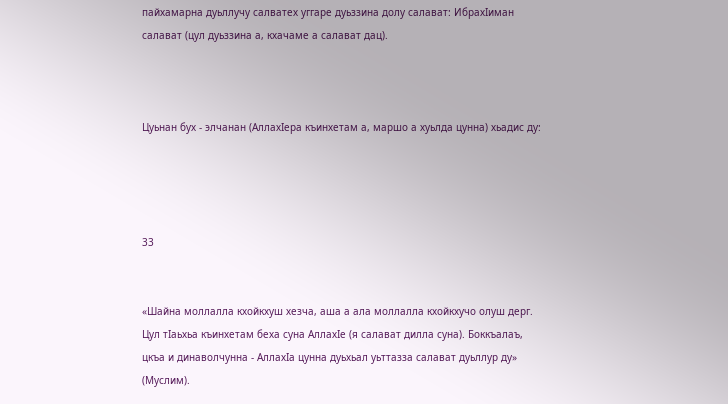пайхамарна дуьллучу салватех уггаре дуьззина долу салават: ИбрахIиман салават (цул дуьззина а, кхачаме а салават дац).



Цуьнан бух - элчанан (АллахIера къинхетам а, маршо а хуьлда цунна) хьадис ду:




33


«Шайна моллалла кхойкхуш хезча, аша а ала моллалла кхойкхучо олуш дерг. Цул тIаьхьа къинхетам беха суна АллахIе (я салават дилла суна). Боккъалаъ, цкъа и динаволчунна - АллахIа цунна дуьхьал уьттазза салават дуьллур ду» (Муслим).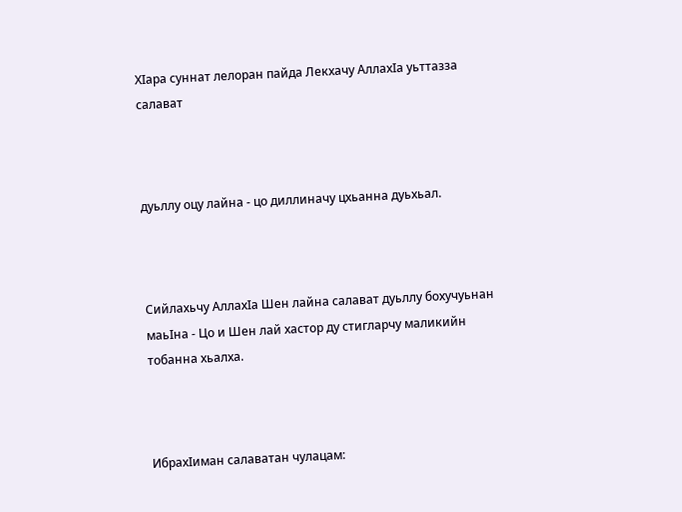ХIара суннат лелоран пайда Лекхачу АллахIа уьттазза салават



дуьллу оцу лайна - цо диллиначу цхьанна дуьхьал.



Сийлахьчу АллахIа Шен лайна салават дуьллу бохучуьнан маьIна - Цо и Шен лай хастор ду стигларчу маликийн тобанна хьалха.



ИбрахIиман салаватан чулацам: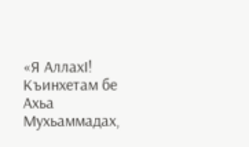«Я АллахI! Къинхетам бе Ахьа Мухьаммадах,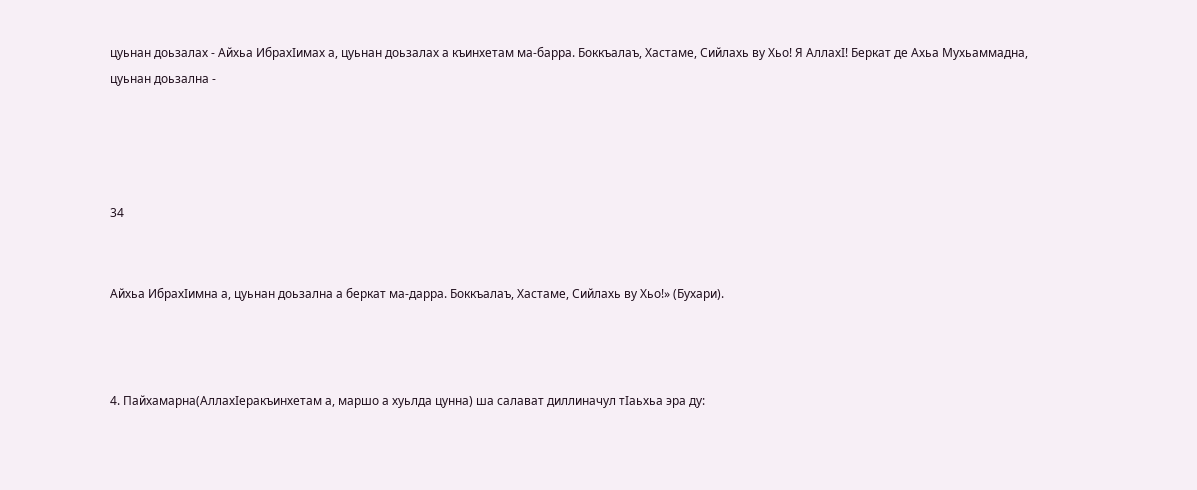цуьнан доьзалах - Айхьа ИбрахIимах а, цуьнан доьзалах а къинхетам ма-барра. Боккъалаъ, Хастаме, Сийлахь ву Хьо! Я АллахI! Беркат де Ахьа Мухьаммадна, цуьнан доьзална -




34


Айхьа ИбрахIимна а, цуьнан доьзална а беркат ма-дарра. Боккъалаъ, Хастаме, Сийлахь ву Хьо!» (Бухари).



4. Пайхамарна(АллахIеракъинхетам а, маршо а хуьлда цунна) ша салават диллиначул тIаьхьа эра ду: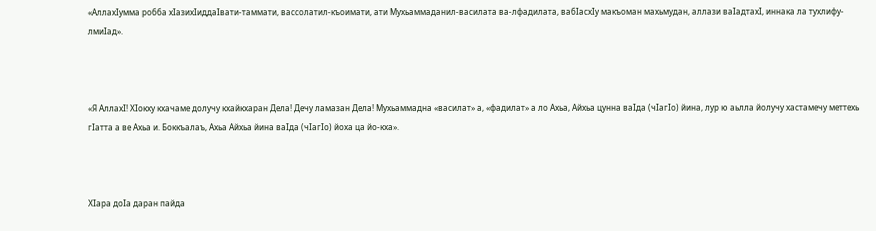«АллахIумма робба хIазихIиддаIвати-таммати, вассолатил-къоимати, ати Мухьаммаданил-василата ва-лфадилата, вабIасхIу макъоман махьмудан, аллази ваIадтахI, иннака ла тухлифу-лмиIад».



«Я АллахI! ХIокху кхачаме долучу кхайкхаран Дела! Дечу ламазан Дела! Мухьаммадна «василат» а, «фадилат» а ло Ахьа, Айхьа цунна ваIда (чIагIо) йина, лур ю аьлла йолучу хастамечу меттехь гIатта а ве Ахьа и. Боккъалаъ, Ахьа Айхьа йина ваIда (чIагIо) йоха ца йо-кха».



ХIара доIа даран пайда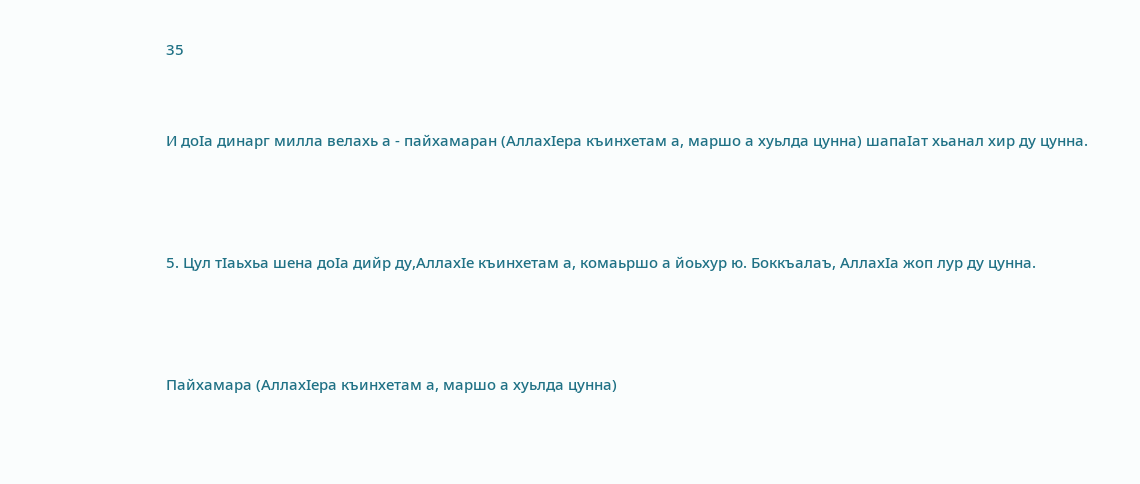35


И доIа динарг милла велахь а - пайхамаран (АллахIера къинхетам а, маршо а хуьлда цунна) шапаIат хьанал хир ду цунна.



5. Цул тIаьхьа шена доIа дийр ду,АллахIе къинхетам а, комаьршо а йоьхур ю. Боккъалаъ, АллахIа жоп лур ду цунна.



Пайхамара (АллахIера къинхетам а, маршо а хуьлда цунна)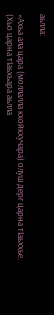аьлла:

«Ахьа ала цара (моллалла кхойкхучара) олуш дерг царна тIаьххье. (Хьо царна тIаьхьара аьлла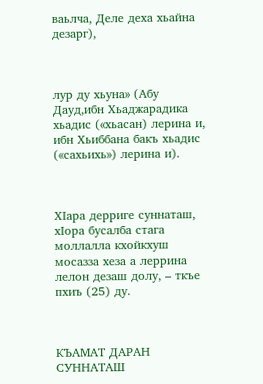ваьлча, Деле деха хьайна дезарг),



лур ду хьуна» (Абу Дауд,ибн Хьаджарадика хьадис («хьасан) лерина и, ибн Хьиббана бакъ хьадис («сахьихь») лерина и).



ХIара дерриге суннаташ, хIора бусалба стага моллалла кхойкхуш мосазза хеза а леррина лелон дезаш долу, – ткъе пхиъ (25) ду.



КЪАМАТ ДАРАН СУННАТАШ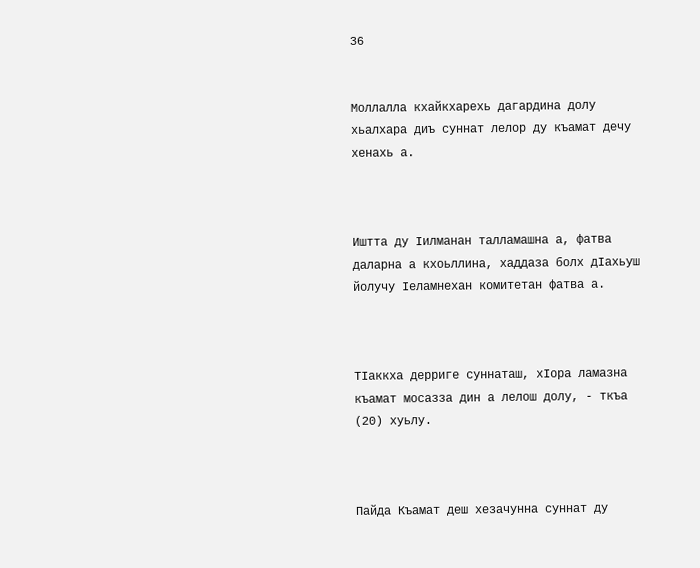36


Моллалла кхайкхарехь дагардина долу хьалхара диъ суннат лелор ду къамат дечу хенахь а.



Иштта ду Iилманан талламашна а, фатва даларна а кхоьллина, хаддаза болх дIахьуш йолучу Iеламнехан комитетан фатва а.



ТIаккха дерриге суннаташ, хIора ламазна къамат мосазза дин а лелош долу, - ткъа (20) хуьлу.



Пайда Къамат деш хезачунна суннат ду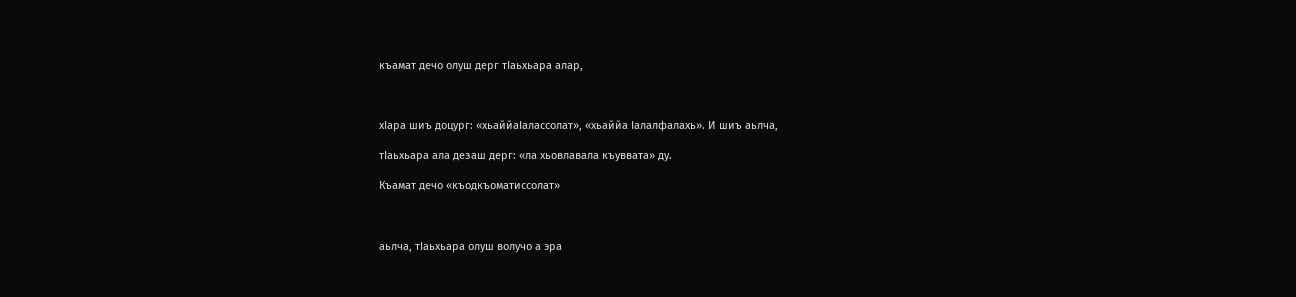къамат дечо олуш дерг тIаьхьара алар,



хIара шиъ доцург: «хьаййаIалассолат», «хьаййа Iалалфалахь». И шиъ аьлча,

тIаьхьара ала дезаш дерг: «ла хьовлавала къуввата» ду.

Къамат дечо «къодкъоматиссолат»



аьлча, тIаьхьара олуш волучо а эра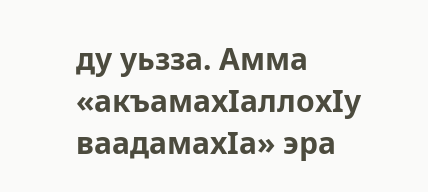ду уьзза. Амма «акъамахIаллохIу ваадамахIа» эра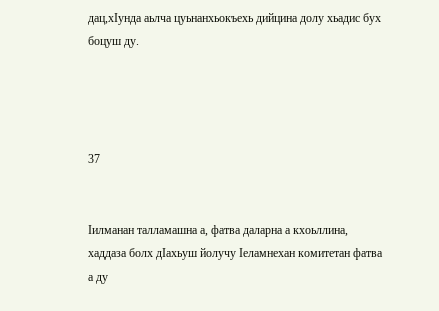дац,хIунда аьлча цуьнанхьокъехь дийцина долу хьадис бух боцуш ду.




37


Iилманан талламашна а, фатва даларна а кхоьллина, хаддаза болх дIахьуш йолучу Iеламнехан комитетан фатва а ду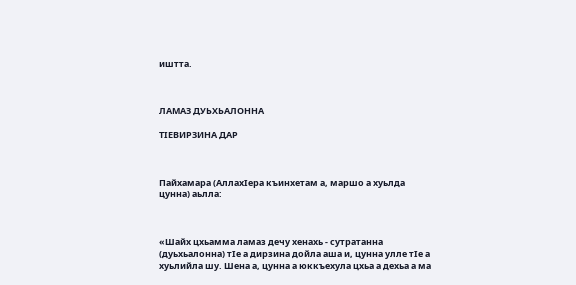иштта.



ЛАМАЗ ДУЬХЬАЛОННА

ТIЕВИРЗИНА ДАР



Пайхамара (АллахIера къинхетам а, маршо а хуьлда цунна) аьлла:



«Шайх цхьамма ламаз дечу хенахь - сутратанна (дуьхьалонна) тIе а дирзина дойла аша и, цунна улле тIе а хуьлийла шу. Шена а, цунна а юккъехула цхьа а дехьа а ма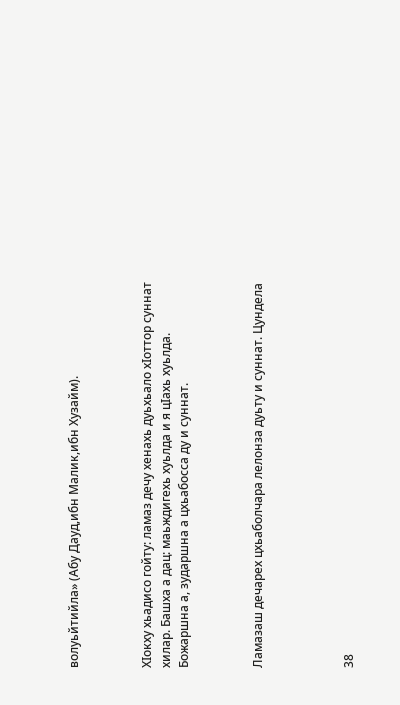волуьйтийла» (Абу Дауд,ибн Малик,ибн Хузайм).



ХIокху хьадисо гойту: ламаз дечу хенахь дуьхьало хIоттор суннат хилар. Башха а дац: маьждигехь хуьлда и я цIахь хуьлда. Божаршна а, зударшна а цхьабосса ду и суннат.



Ламазаш дечарех цхьаболчара лелонза дуьту и суннат. Цундела




38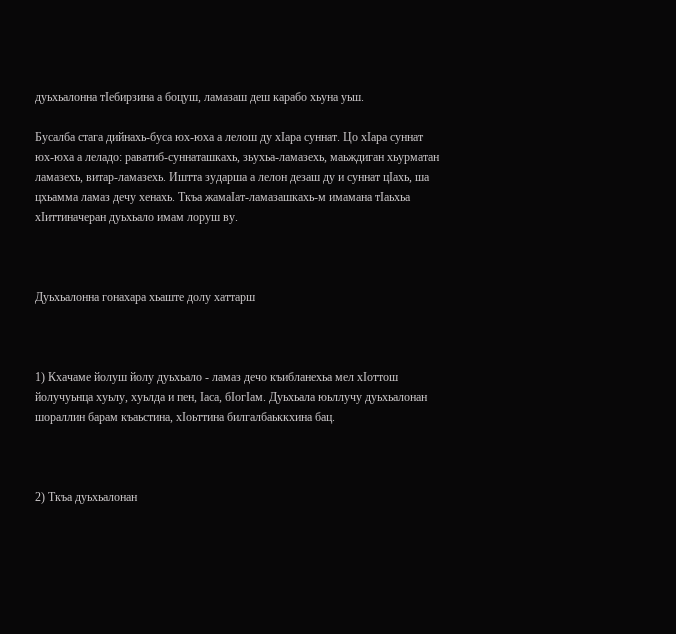дуьхьалонна тIебирзина а боцуш, ламазаш деш карабо хьуна уьш.

Бусалба стага дийнахь-буса юх-юха а лелош ду хIара суннат. Цо хIара суннат юх-юха а леладо: раватиб-суннаташкахь, зьухьа-ламазехь, маьждиган хьурматан ламазехь, витар-ламазехь. Иштта зударша а лелон дезаш ду и суннат цIахь, ша цхьамма ламаз дечу хенахь. Ткъа жамаIат-ламазашкахь-м имамана тIаьхьа хIиттиначеран дуьхьало имам лоруш ву.



Дуьхьалонна гонахара хьаште долу хаттарш



1) Кхачаме йолуш йолу дуьхьало - ламаз дечо къибланехьа мел хIоттош йолучуьнца хуьлу, хуьлда и пен, Iаса, бIогIам. Дуьхьала юьллучу дуьхьалонан шораллин барам къаьстина, хIоьттина билгалбаьккхина бац.



2) Ткъа дуьхьалонан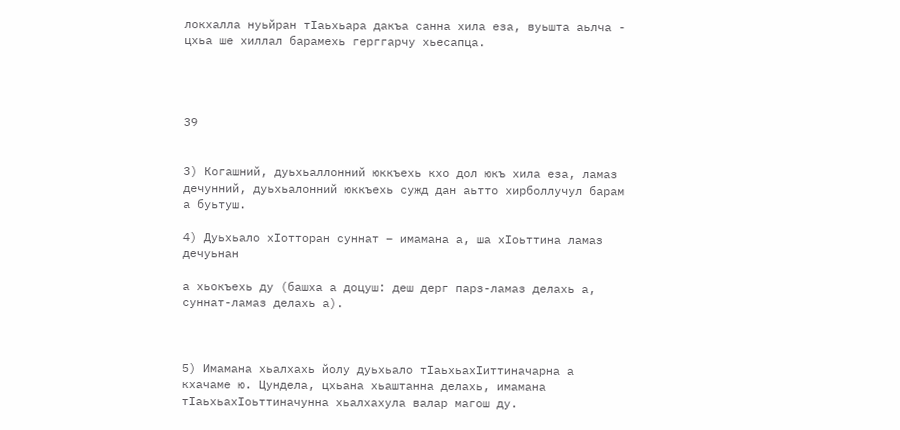локхалла нуьйран тIаьхьара дакъа санна хила еза, вуьшта аьлча - цхьа ше хиллал барамехь герггарчу хьесапца.




39


3) Когашний, дуьхьаллонний юккъехь кхо дол юкъ хила еза, ламаз дечунний, дуьхьалонний юккъехь сужд дан аьтто хирболлучул барам а буьтуш.

4) Дуьхьало хIотторан суннат – имамана а, ша хIоьттина ламаз дечуьнан

а хьокъехь ду (башха а доцуш: деш дерг парз-ламаз делахь а, суннат-ламаз делахь а).



5) Имамана хьалхахь йолу дуьхьало тIаьхьахIиттиначарна а кхачаме ю. Цундела, цхьана хьаштанна делахь, имамана тIаьхьахIоьттиначунна хьалхахула валар магош ду.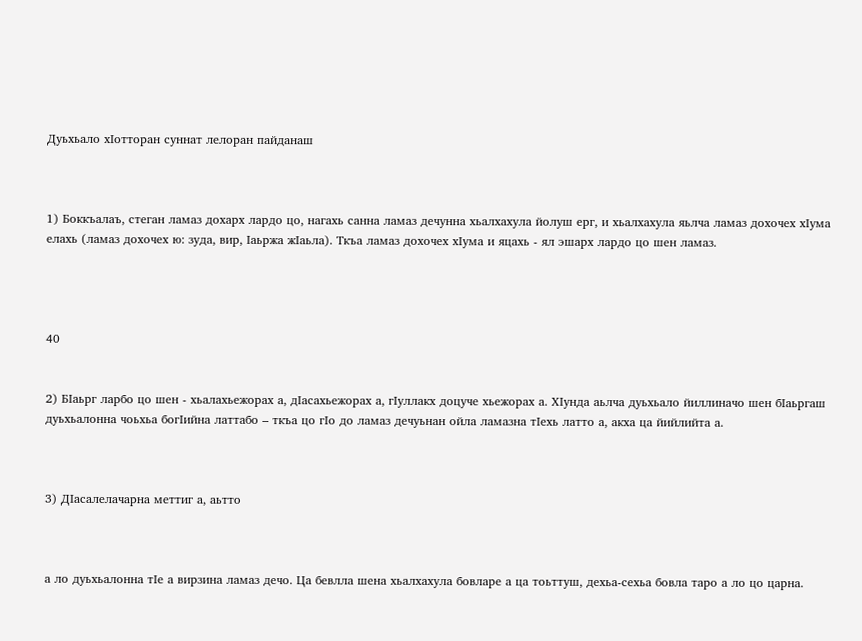Дуьхьало хIотторан суннат лелоран пайданаш



1) Боккъалаъ, стеган ламаз дохарх лардо цо, нагахь санна ламаз дечунна хьалхахула йолуш ерг, и хьалхахула яьлча ламаз дохочех хIума елахь (ламаз дохочех ю: зуда, вир, Iаьржа жIаьла). Ткъа ламаз дохочех хIума и яцахь - ял эшарх лардо цо шен ламаз.




40


2) БIаьрг ларбо цо шен - хьалахьежорах а, дIасахьежорах а, гIуллакх доцуче хьежорах а. ХIунда аьлча дуьхьало йиллиначо шен бIаьргаш дуьхьалонна чоьхьа богIийна латтабо – ткъа цо гIо до ламаз дечуьнан ойла ламазна тIехь латто а, акха ца йийлийта а.



3) ДIасалелачарна меттиг а, аьтто



а ло дуьхьалонна тIе а вирзина ламаз дечо. Ца бевлла шена хьалхахула бовларе а ца тоьттуш, дехьа-сехьа бовла таро а ло цо царна.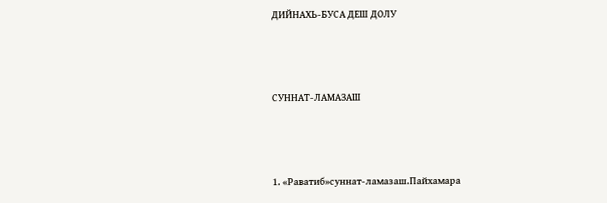ДИЙНАХЬ-БУСА ДЕШ ДОЛУ



СУННАТ-ЛАМАЗАШ



1. «Раватиб»суннат-ламазаш.Пайхамара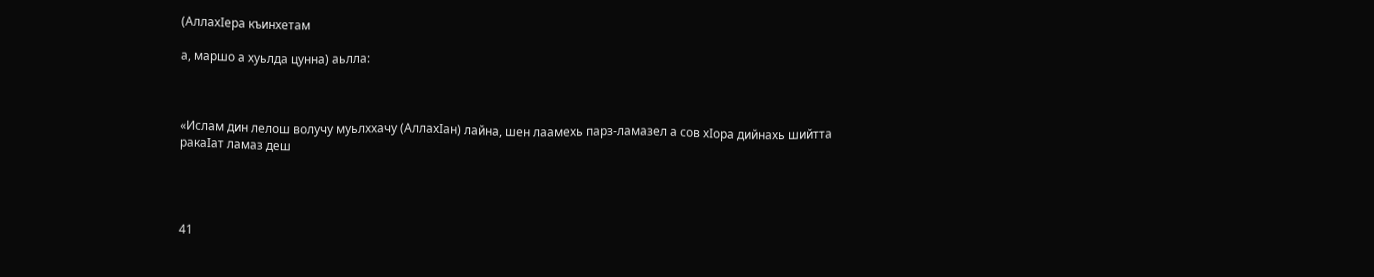(АллахIера къинхетам

а, маршо а хуьлда цунна) аьлла:



«Ислам дин лелош волучу муьлххачу (АллахIан) лайна, шен лаамехь парз-ламазел а сов хIора дийнахь шийтта ракаIат ламаз деш




41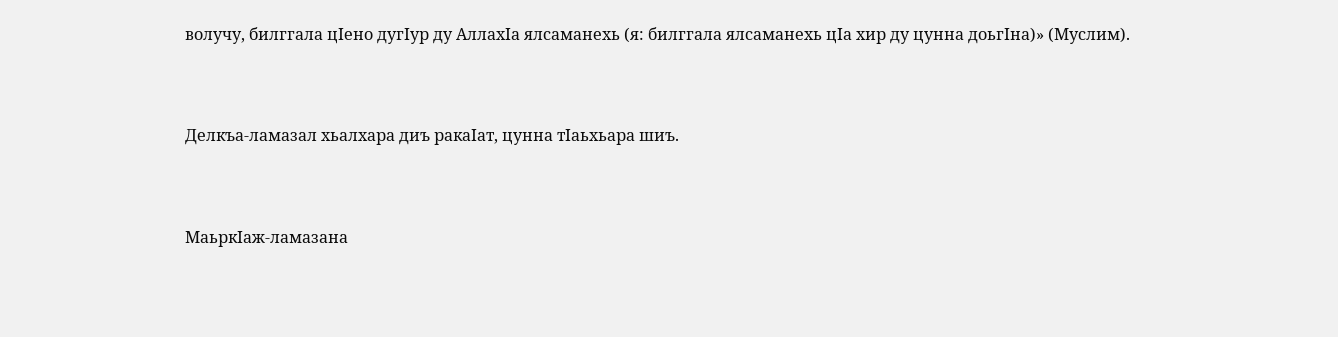волучу, билггала цIено дугIур ду АллахIа ялсаманехь (я: билггала ялсаманехь цIа хир ду цунна доьгIна)» (Муслим).



Делкъа-ламазал хьалхара диъ ракаIат, цунна тIаьхьара шиъ.



МаьркIаж-ламазана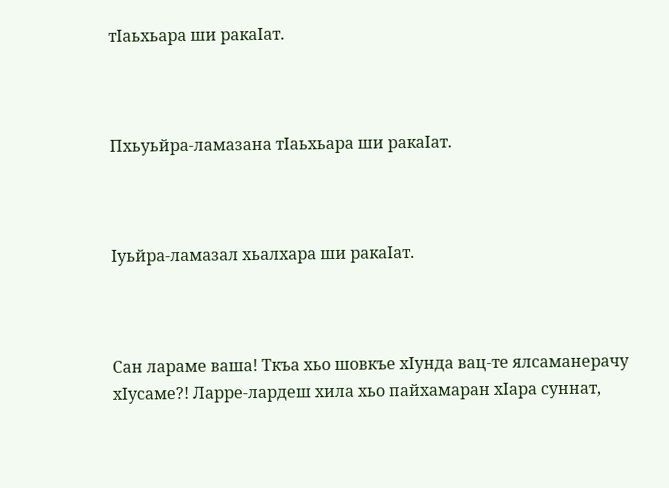тIаьхьара ши ракаIат.



Пхьуьйра-ламазана тIаьхьара ши ракаIат.



Iуьйра-ламазал хьалхара ши ракаIат.



Сан лараме ваша! Ткъа хьо шовкъе хIунда вац-те ялсаманерачу хIусаме?! Ларре-лардеш хила хьо пайхамаран хIара суннат,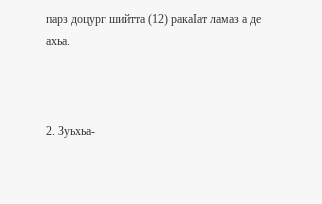парз доцург шийтта (12) ракаIат ламаз а де ахьа.



2. Зуьхьа-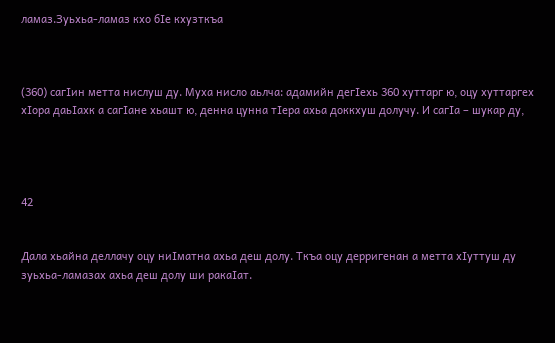ламаз.Зуьхьа-ламаз кхо бIе кхузткъа



(360) сагIин метта нислуш ду. Муха нисло аьлча: адамийн дегIехь 360 хуттарг ю, оцу хуттаргех хIора даьIахк а сагIане хьашт ю, денна цунна тIера ахьа доккхуш долучу. И сагIа – шукар ду,




42


Дала хьайна деллачу оцу ниIматна ахьа деш долу. Ткъа оцу дерригенан а метта хIуттуш ду зуьхьа-ламазах ахьа деш долу ши ракаIат.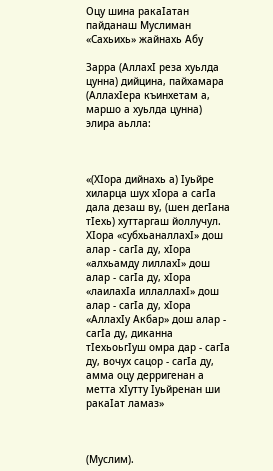Оцу шина ракаIатан пайданаш Муслиман «Сахьихь» жайнахь Абу

Зарра (АллахI реза хуьлда цунна) дийцина, пайхамара (АллахIера къинхетам а, маршо а хуьлда цунна) элира аьлла:



«(ХIора дийнахь а) Iуьйре хиларца шух хIора а сагIа дала дезаш ву, (шен дегIана тIехь) хуттаргаш йоллучул. ХIора «субхьаналлахI» дош алар - сагIа ду, хIора «алхьамду лиллахI» дош алар - сагIа ду, хIора «лаилахIа иллаллахI» дош алар - сагIа ду, хIора «АллахIу Акбар» дош алар - сагIа ду, диканна тIехьоьгIуш омра дар - сагIа ду, вочух сацор - сагIа ду, амма оцу дерригенан а метта хIутту Iуьйренан ши ракаIат ламаз»



(Муслим).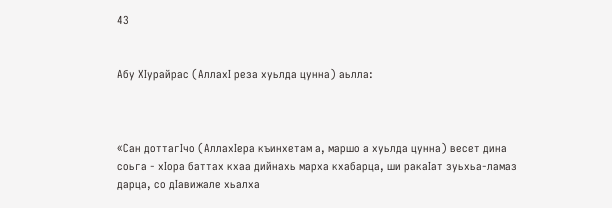43


Абу ХIурайрас (АллахI реза хуьлда цунна) аьлла:



«Сан доттагIчо (АллахIера къинхетам а, маршо а хуьлда цунна) весет дина соьга - хIора баттах кхаа дийнахь марха кхабарца, ши ракаIат зуьхьа-ламаз дарца, со дIавижале хьалха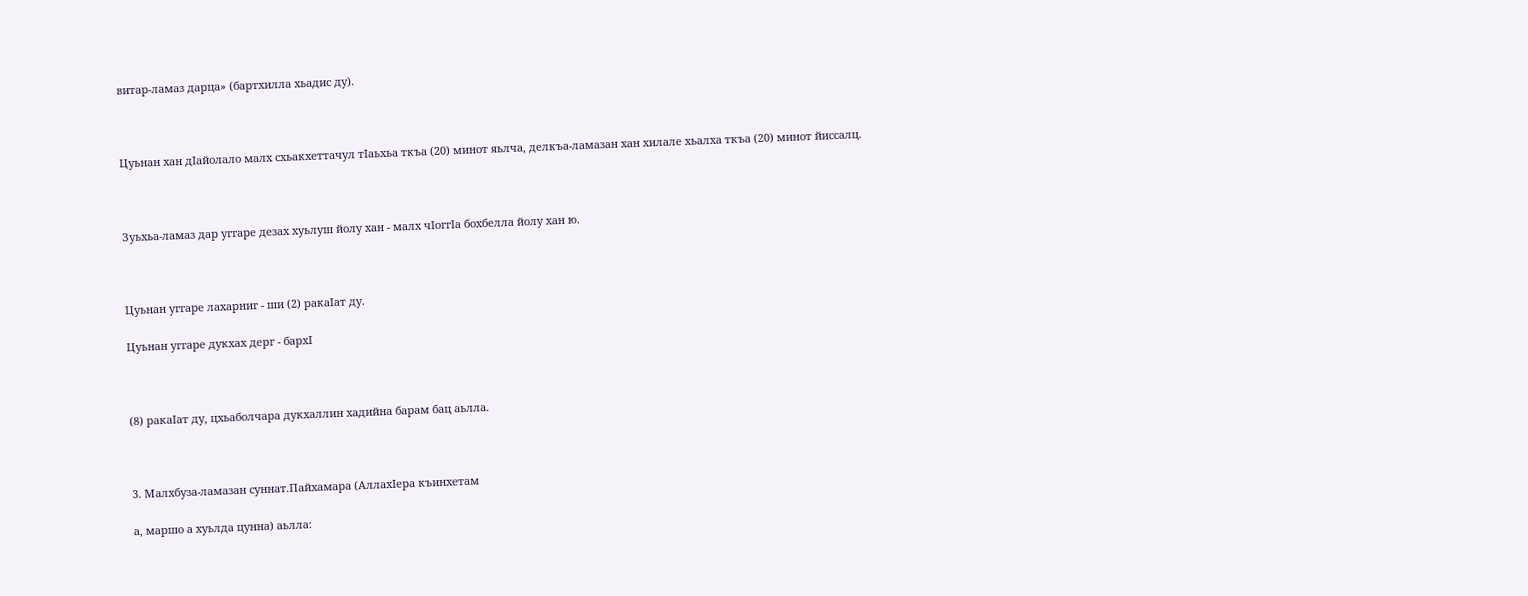витар-ламаз дарца» (бартхилла хьадис ду).



Цуьнан хан дIайолало малх схьакхеттачул тIаьхьа ткъа (20) минот яьлча, делкъа-ламазан хан хилале хьалха ткъа (20) минот йиссалц.



Зуьхьа-ламаз дар уггаре дезах хуьлуш йолу хан - малх чIоггIа бохбелла йолу хан ю.



Цуьнан уггаре лахарниг - ши (2) ракаIат ду.

Цуьнан уггаре дукхах дерг - бархI



(8) ракаIат ду, цхьаболчара дукхаллин хадийна барам бац аьлла.



3. Малхбуза-ламазан суннат.Пайхамара (АллахIера къинхетам

а, маршо а хуьлда цунна) аьлла: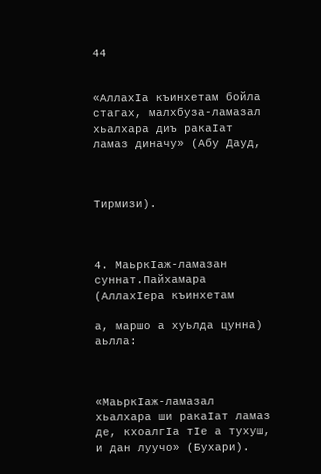44


«АллахIа къинхетам бойла стагах, малхбуза-ламазал хьалхара диъ ракаIат ламаз диначу» (Абу Дауд,



Тирмизи).



4. МаьркIаж-ламазан суннат.Пайхамара (АллахIера къинхетам

а, маршо а хуьлда цунна) аьлла:



«МаьркIаж-ламазал хьалхара ши ракаIат ламаз де, кхоалгIа тIе а тухуш, и дан луучо» (Бухари).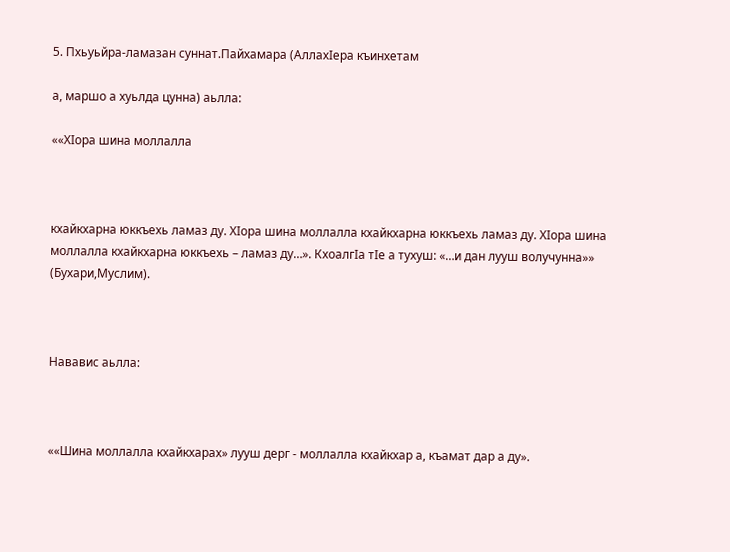5. Пхьуьйра-ламазан суннат.Пайхамара (АллахIера къинхетам

а, маршо а хуьлда цунна) аьлла:

««ХIора шина моллалла



кхайкхарна юккъехь ламаз ду. ХIора шина моллалла кхайкхарна юккъехь ламаз ду. ХIора шина моллалла кхайкхарна юккъехь – ламаз ду…». КхоалгIа тIе а тухуш: «…и дан лууш волучунна»» (Бухари,Муслим).



Нававис аьлла:



««Шина моллалла кхайкхарах» лууш дерг - моллалла кхайкхар а, къамат дар а ду».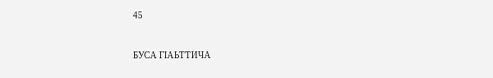45


БУСА ГIАЬТТИЧА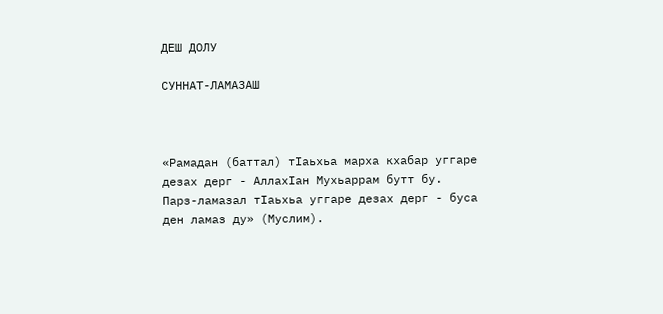ДЕШ ДОЛУ

СУННАТ-ЛАМАЗАШ



«Рамадан (баттал) тIаьхьа марха кхабар уггаре дезах дерг - АллахIан Мухьаррам бутт бу. Парз-ламазал тIаьхьа уггаре дезах дерг - буса ден ламаз ду» (Муслим).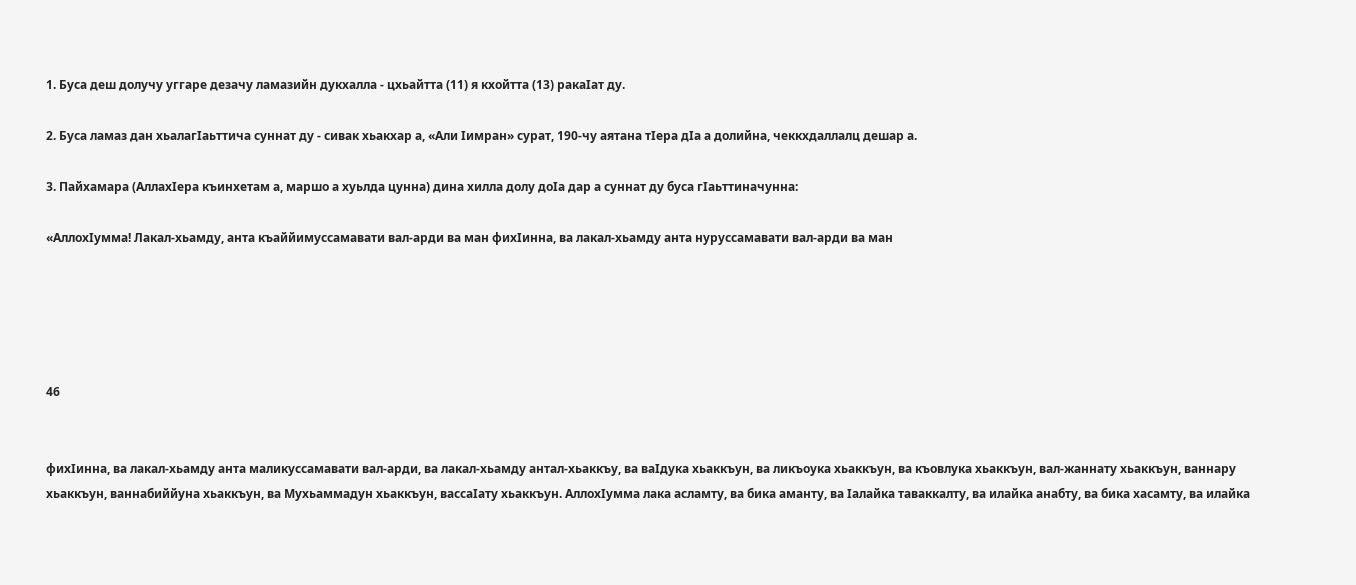1. Буса деш долучу уггаре дезачу ламазийн дукхалла - цхьайтта (11) я кхойтта (13) ракаIат ду.

2. Буса ламаз дан хьалагIаьттича суннат ду - сивак хьакхар а, «Али Iимран» сурат, 190-чу аятана тIера дIа а долийна, чеккхдаллалц дешар а.

3. Пайхамара (АллахIера къинхетам а, маршо а хуьлда цунна) дина хилла долу доIа дар а суннат ду буса гIаьттиначунна:

«АллохIумма! Лакал-хьамду, анта къаййимуссамавати вал-арди ва ман фихIинна, ва лакал-хьамду анта нуруссамавати вал-арди ва ман





46


фихIинна, ва лакал-хьамду анта маликуссамавати вал-арди, ва лакал-хьамду антал-хьаккъу, ва ваIдука хьаккъун, ва ликъоука хьаккъун, ва къовлука хьаккъун, вал-жаннату хьаккъун, ваннару хьаккъун, ваннабиййуна хьаккъун, ва Мухьаммадун хьаккъун, вассаIату хьаккъун. АллохIумма лака асламту, ва бика аманту, ва Iалайка таваккалту, ва илайка анабту, ва бика хасамту, ва илайка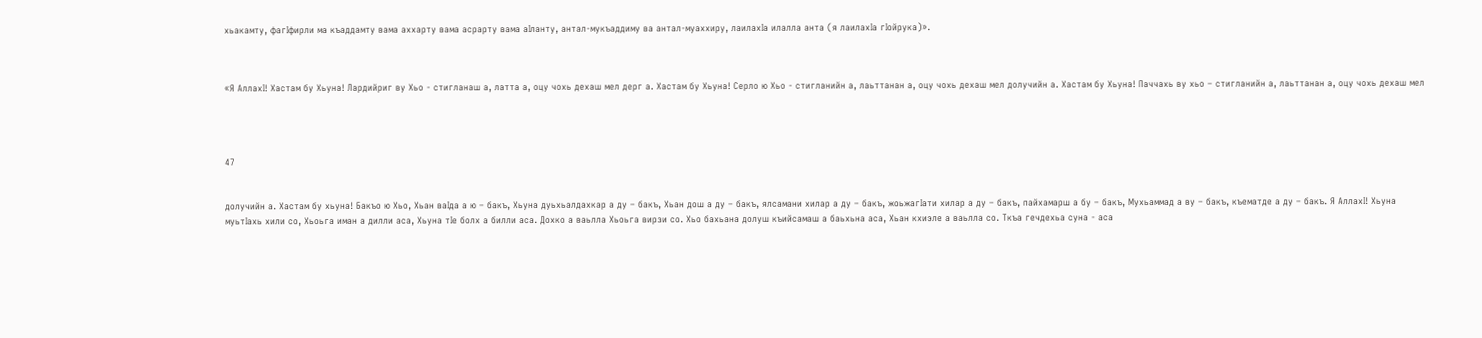хьакамту, фагIфирли ма къаддамту вама аххарту вама асрарту вама аIланту, антал-мукъаддиму ва антал-муаххиру, лаилахIа илалла анта (я лаилахIа гIойрука)».



«Я АллахI! Хастам бу Хьуна! Лардийриг ву Хьо - стигланаш а, латта а, оцу чохь дехаш мел дерг а. Хастам бу Хьуна! Серло ю Хьо - стигланийн а, лаьттанан а, оцу чохь дехаш мел долучийн а. Хастам бу Хьуна! Паччахь ву хьо – стигланийн а, лаьттанан а, оцу чохь дехаш мел




47


долучийн а. Хастам бу хьуна! Бакъо ю Хьо, Хьан ваIда а ю – бакъ, Хьуна дуьхьалдахкар а ду – бакъ, Хьан дош а ду – бакъ, ялсамани хилар а ду – бакъ, жоьжагIати хилар а ду – бакъ, пайхамарш а бу – бакъ, Мухьаммад а ву – бакъ, къематде а ду – бакъ. Я АллахI! Хьуна муьтIахь хили со, Хьоьга иман а дилли аса, Хьуна тIе болх а билли аса. Дохко а ваьлла Хьоьга вирзи со. Хьо бахьана долуш къийсамаш а баьхьна аса, Хьан кхиэле а ваьлла со. Ткъа гечдехьа суна - аса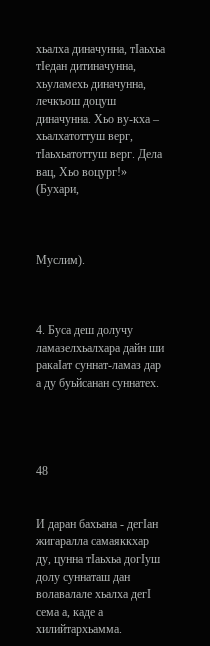хьалха диначунна, тIаьхьа тIедан дитиначунна, хьуламехь диначунна, лечкъош доцуш диначунна. Хьо ву-кха – хьалхатоттуш верг, тIаьхьатоттуш верг. Дела вац, Хьо воцург!» (Бухари,



Муслим).



4. Буса деш долучу ламазелхьалхара дайн ши ракаIат суннат-ламаз дар а ду буьйсанан суннатех.




48


И даран бахьана - дегIан жигаралла самаяккхар ду, цунна тIаьхьа догIуш долу суннаташ дан волавалале хьалха дегI сема а, каде а хилийтархьамма.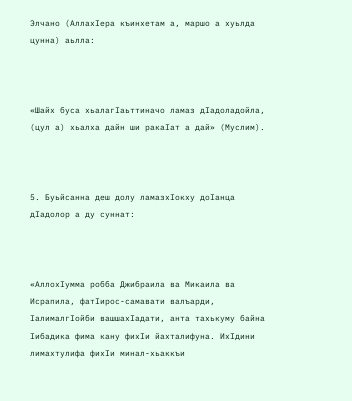Элчано (АллахIера къинхетам а, маршо а хуьлда цунна) аьлла:



«Шайх буса хьалагIаьттиначо ламаз дIадоладойла, (цул а) хьалха дайн ши ракаIат а дай» (Муслим).



5. Буьйсанна деш долу ламазхIокху доIанца дIадолор а ду суннат:



«АллохIумма робба Джибраила ва Микаила ва Исрапила, фатIирос-самавати валъарди, IалималгIойби вашшахIадати, анта тахькуму байна Iибадика фима кану фихIи йахталифуна. ИхIдини лимахтулифа фихIи минал-хьаккъи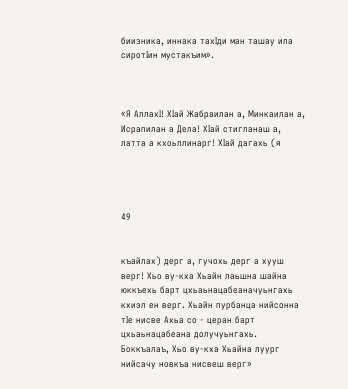биизника, иннака тахIди ман ташау ила сиротIин мустакъим».



«Я АллахI! ХIай Жабраилан а, Минкаилан а, Исрапилан а Дела! ХIай стигланаш а, латта а кхоьллинарг! ХIай дагахь (я




49


къайлах) дерг а, гучохь дерг а хууш верг! Хьо ву-кха Хьайн лаьшна шайна юккъехь барт цхьаьнацабеаначуьнгахь кхиэл ен верг. Хьайн пурбанца нийсонна тIе нисве Ахьа со - церан барт цхьаьнацабеана долучуьнгахь. Боккъалаъ, Хьо ву-кха Хьайна луург нийсачу новкъа нисвеш верг»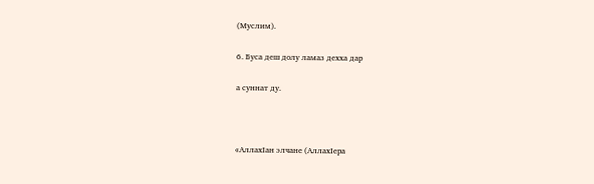(Муслим).

6. Буса деш долу ламаз дехха дар

а суннат ду.



«АллахIан элчане (АллахIера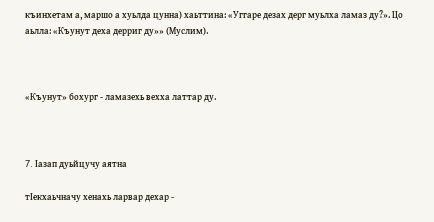къинхетам а, маршо а хуьлда цунна) хаьттина: «Уггаре дезах дерг муьлха ламаз ду?». Цо аьлла: «Къунут деха дерриг ду»» (Муслим).



«Къунут» бохург - ламазехь вехха латтар ду.



7. Iазап дуьйцучу аятна

тIекхаьчначу хенахь ларвар дехар -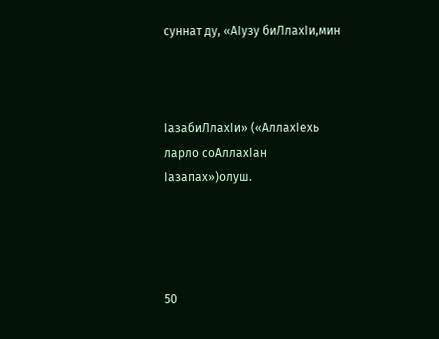суннат ду, «АIузу биЛлахIи,мин



IазабиЛлахIи» («АллахIехь ларло соАллахIан Iазапах»)олуш.




50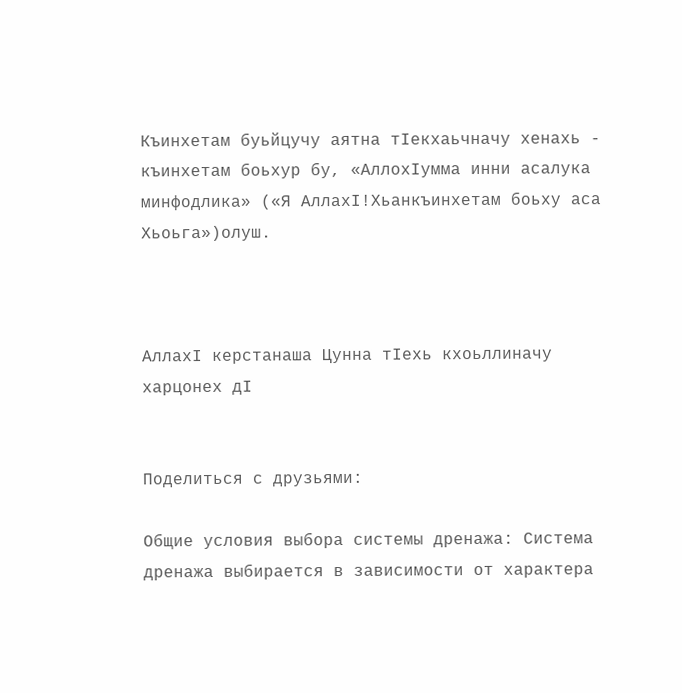Къинхетам буьйцучу аятна тIекхаьчначу хенахь - къинхетам боьхур бу, «АллохIумма инни асалука минфодлика» («Я АллахI!Хьанкъинхетам боьху аса Хьоьга»)олуш.



АллахI керстанаша Цунна тIехь кхоьллиначу харцонех дI


Поделиться с друзьями:

Общие условия выбора системы дренажа: Система дренажа выбирается в зависимости от характера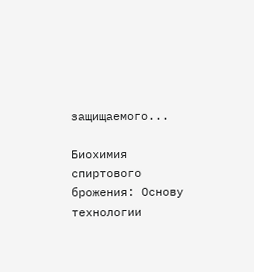защищаемого...

Биохимия спиртового брожения: Основу технологии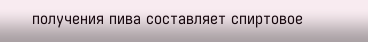получения пива составляет спиртовое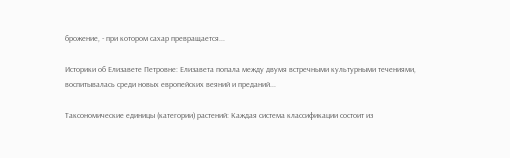брожение, - при котором сахар превращается...

Историки об Елизавете Петровне: Елизавета попала между двумя встречными культурными течениями, воспитывалась среди новых европейских веяний и преданий...

Таксономические единицы (категории) растений: Каждая система классификации состоит из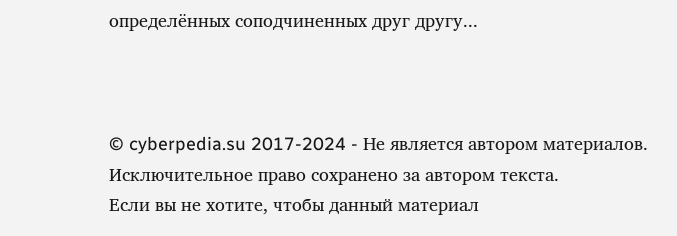определённых соподчиненных друг другу...



© cyberpedia.su 2017-2024 - Не является автором материалов. Исключительное право сохранено за автором текста.
Если вы не хотите, чтобы данный материал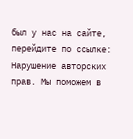был у нас на сайте, перейдите по ссылке: Нарушение авторских прав. Мы поможем в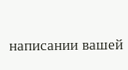написании вашей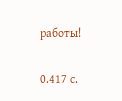работы!

0.417 с.